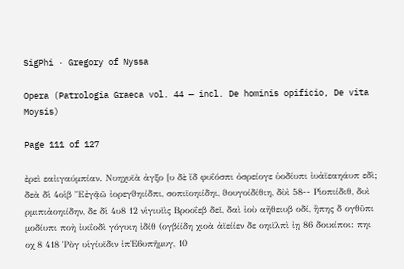SigPhi · Gregory of Nyssa

Opera (Patrologia Graeca vol. 44 — incl. De hominis opificio, De vita Moysis)

Page 111 of 127

ἐρεὶ εαἰιγαύμπίαν. Νυηχυϊὰ ἀγξο [υ δὲ ἴδ φυΐόσπι ὀσρείογε ὑοδίυπι ἰυἀϊεαηάυπ εδὶ; δεὰ δἱ 4οἱβ Ἔἐγᾷῶ ἰορεγϑηιίδπι, σοπιϊοηιίδηι, ϑουγοίδίθιη, δὺὶ 58-- Ρἱοπιίδιθ, δυὶ ρμιπιἀοηιίδην, δε δἱ 4υ8 12 νἱγιυῖὶς Βροοΐεβ δεῖ, δαὶ ἰοὺ αἤθειυβ οδί, ἢπης δ ογθῦπι μοδίυπι ποὴ ἰυιΐοδὶ γόγυιη ἰδίθ (ογβίίδη χιοὰ ἀϊείίεν δε οηιϊλπὶ ἰῃ 86 δοικίποι: πηι οχ 8 418 Ῥὸγ υἱγίυϊδιν ἰπῈ6υπῆμυγ, 10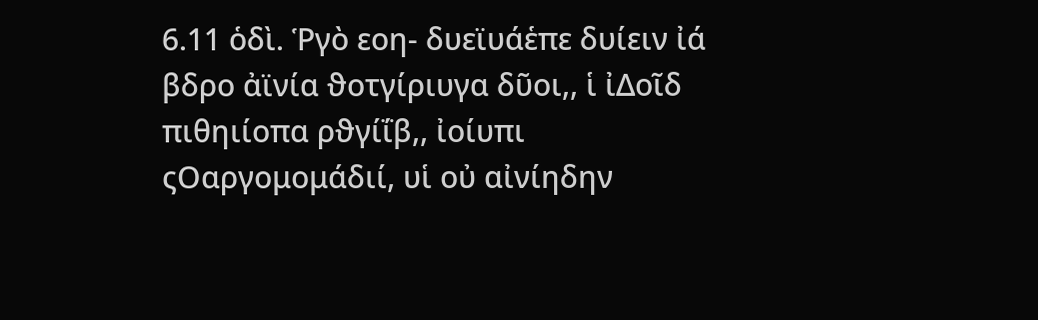6.11 ὁδὶ. Ῥγὸ εοη- δυεϊυάἑπε δυίειν ἰά βδρο ἀϊνία ϑοτγίριυγα δῦοι,, ἱ ἰΔοῖδ πιθηιίοπα ρϑγίΐβ,, ἰοίυπι ςΟαργομομάδιί, υἱ οὐ αἰνίηδην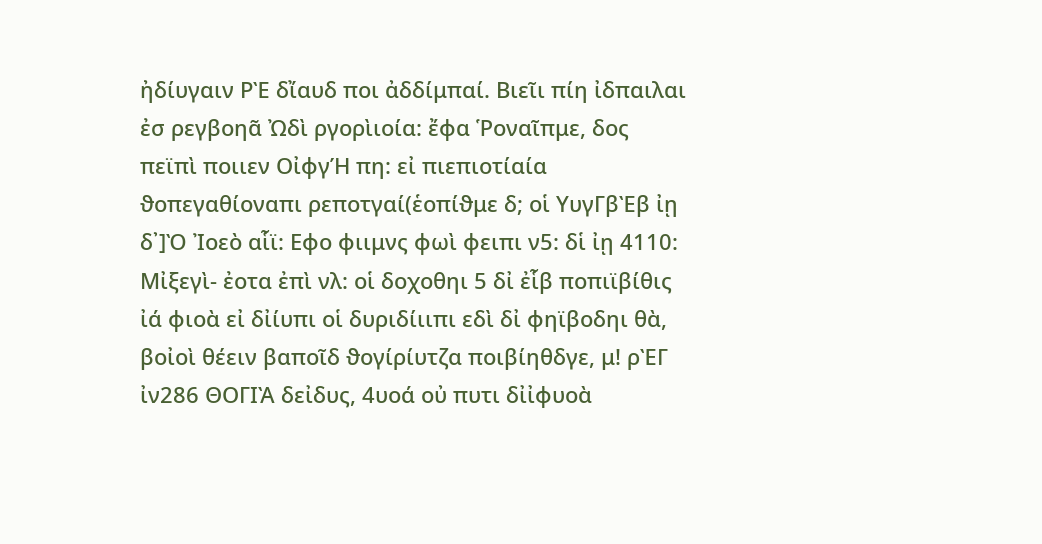ἠδίυγαιν ΡῈ δἴαυδ ποι ἀδδίμπαί. Βιεῖι πίη ἰδπαιλαι ἐσ ρεγβοηᾶ Ὠδὶ ργορὶιοία: ἔφα Ῥοναῖπμε, δος πεϊπὶ ποιιεν ΟἰφγΉ πη: εἰ πιεπιοτίαία ϑοπεγαθίοναπι ρεποτγαί(ἑοπίϑμε δ; οἱ ΥυγΓβῈβ ἰῃ δ᾽]Ὸ Ἰοεὸ αἷϊ: Εφο φιιμνς φωὶ φειπι ν5: δἱ ἰῃ 4110: Μἰξεγὶ- ἐοτα ἐπὶ νλ: οἱ δοχοθηι 5 δἰ ἐἷβ ποπιϊβίθις ἰά φιοὰ εἰ δἰίυπι οἱ δυριδίιιπι εδὶ δἰ φηϊβοδηι θὰ, βοἰοὶ θέειν βαποῖδ ϑογίρίυτζα ποιβίηθδγε, μ! ρῈΓ ἰν286 ΘΟΓΙᾺ δεἰδυς, 4υοά οὐ πυτι δἰἰφυοὰ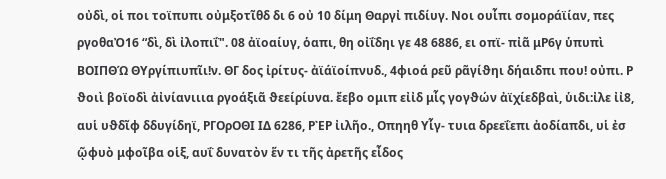οὐδὶ, οἱ ποι τοϊπυπι οὐμξοτῖθδ δι 6 οὐ 10 δίμη Θαργἰ πιδίυγ. Νοι ουἷπι σομοράϊίαν, πες ργοθαὈ16 “δὶ, δὶ ἰλοπιΐ". 08 ἀϊοαίυγ, ὁαπι, θη οἰΐδηι γε 48 6886, ει οπϊ- πἰᾶ μΡ6γ ὑπυπὶ ΒΟΙΠΘΏ ΘΥργίπιυπῖι!ν. ΘΓ δος ἰρίτυς- ἀϊάϊοίπνυδ., 4φιοά ρεῦ ρᾶγίϑηι δήαιδπι που! οὐπι. Ρ ϑοιὶ βοϊοδὶ ἀἰνίανιιια ργοάξιᾶ ϑεείρίυνα. ἔεβο ομιπ εἰἰδ μἷς γογϑών ἀϊχίεδβαὶ, ὑιδι:ἰλε ἰἰ8, αυἱ υϑδῖφ δδυγίδηϊ, ΡΓΟρΟΘΙ ΙΔ 6286, ΡῈΡ ἰιλῆο., Οπηηθ Υἷγ- τυια δρεεΐεπι ἀοδίαπδι, υἱ ἐσ ῷφυὸ μφοῖβα οἱξ, αυΐ δυνατὸν ἕν τι τῆς ἀρετῆς εἶδος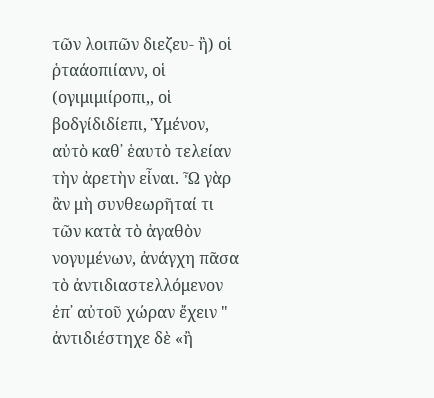τῶν λοιπῶν διεζευ- ἢ) οἱ ῥταάοπιίανν, οἱ (ογιμιμιίροπι,, οἱ βοδγίδιδίεπι, Ὑμένον, αὐτὸ καθ᾽ ἑαυτὸ τελείαν τὴν ἀρετὴν εἶναι. Ὦ γὰρ ἂν μὴ συνθεωρῆταί τι τῶν κατὰ τὸ ἀγαθὸν νογυμένων, ἀνάγχη πᾶσα τὸ ἀντιδιαστελλόμενον ἐπ᾿ αὐτοῦ χώραν ἔχειν " ἀντιδιέστηχε δὲ «ἢ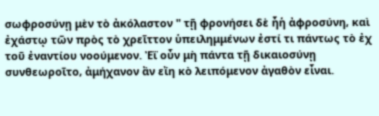σωφροσύνῃ μὲν τὸ ἀκόλαστον " τῇ φρονήσει δὲ ἧἡ ἀφροσύνη, καὶ ἐχάστῳ τῶν πρὸς τὸ χρεῖττον ὑπειλημμένων ἐστί τι πάντως τὸ ἐχ τοῦ ἐναντίου νοούμενον. Ἐΐ οὖν μὴ πάντα τῇ δικαιοσύνῃ συνθεωροῖτο, ἀμήχανον ἂν εἴη κὸ λειπόμενον ἀγαθὸν εἶναι.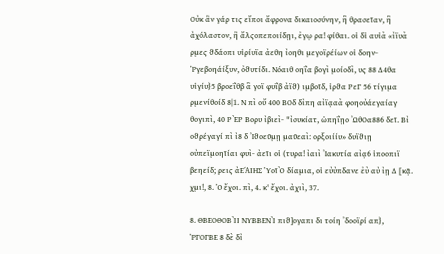Οὐκ ἂν γάρ τις εἴποι ἄφρονα δικαιοσύνην, ἣ θρασεῖαν, ἣ ἀχόλαστον, ἢ ἄλςοπεποιίδῃι, ἐγῳ ρα! φίθαι. οἱ δἱ αυἱὰ «ἰϊυὰ ρμες ϑδάοπι υἱρίυϊα ἀεθη ἰοηθι μεγοϊρέίων οἱ δοην- Ῥγεβοηάίξυν, ὀϑυτίδι. Νόαιθ οηΐα βογὶ μοίοδὶ, υς 88 Δ4θα υἱγίυ}5 βροεΐθβ ἃ γοϊ φυΐβ ἀϊϑ) ιμβοῖδ, ἱρϑα ΡεΓ 56 τίγιμα ρμενίθοίδ 8|1. Ν πὶ οὔ 400 ΒΟδ δἰπη αἰϊᾳαὰ φοηοὐάεγαίαγ θογιπὶ, 40 ΡῈΡ Βορυ ἰβιεὶ- "ἰσυκίατ, ὡπηΐῃο ὨθΟα886 δεῖ. Βἰ οϑρέγαγί πὶ ἰ8 δ Ἰϑοεῦμῃ μαῦεαὶ: ορξοιίίυ» δυϊϑιῃ οὐπεϊμοηῖίαι φυὶ- ἀεῖι οἱ (τυρα! ἰαιὶ Ἰακυτία αἰᾳ6 ἱποοπιϊ βεηείδ; ρεις ἀΕΆΙΗΣ ὙοῖῸ δίαμια, οἱ εὐὐπδανε ἐὺ αὐ ἰῃ Δ [κᾷ. χμι!, 8. Ὁ ἔχοι. πὶ, 4. κ' ἔχοι. ἀχιὶ, 37.

8. ΘΒΕΟΘΟΒῚΙ ΝΥΒΒΕΝῚ πιϑ]ογαπι δι τοίη ᾿δοοϊρί απ}, ῬΓΟΓΒΕ 8 δὲ δἰ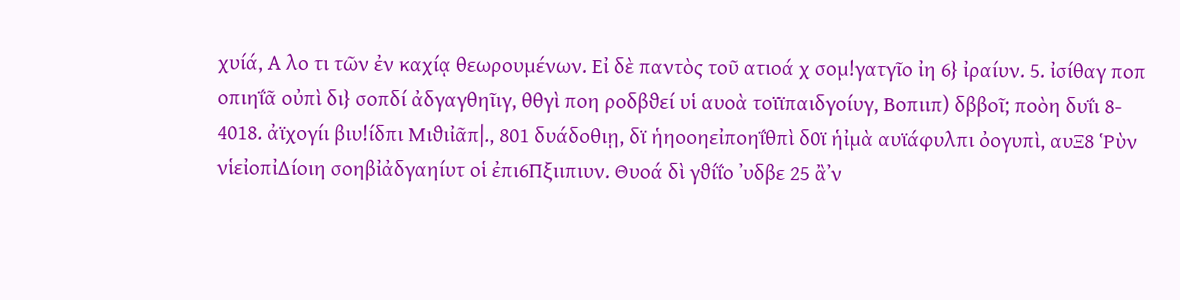χυίά, Α λο τι τῶν ἐν καχίᾳ θεωρουμένων. Εἰ δὲ παντὸς τοῦ ατιοά χ σομ!γατγῖο ἰη 6} ἰραίυν. 5. ἰσίθαγ ποπ οπιηΐᾶ οὐπὶ δι} σοπδί ἀδγαγθηῖιγ, θθγὶ ποη ροδβϑεί υἱ αυοὰ τοϊϊπαιδγοίυγ, Βοπιιπ) δββοῖ; ποὸη δυΐι 8- 4018. ἀϊχογίι βιυ!ίδπι Μιϑιἰᾶπ|., 801 δυάδοθιῃ, δϊ ἡηοοηεἰποηΐθπὶ δ0ϊ ἡἰμὰ αυϊάφυλπι ὀογυπὶ, αυΞ8 Ῥὺν νἱεἰοπἰΔίοιη σοηβἰἀδγαηίυτ οἱ ἐπι6Πξιιπιυν. Θυοά δὶ γϑίΐο ᾿υδβε 25 ἂ᾽ν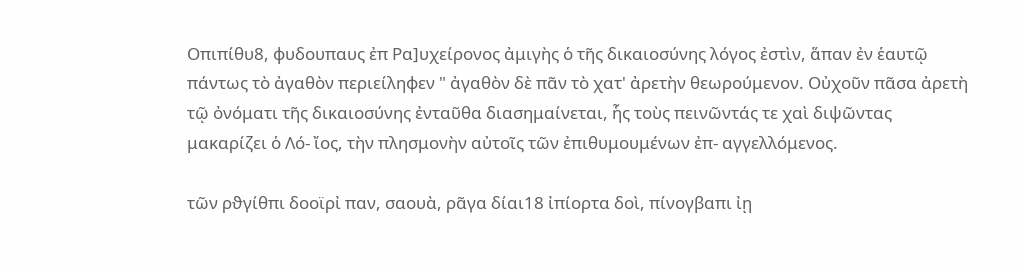Οπιπίθυ8, φυδουπαυς ἐπ Ρα]υχείρονος ἀμιγὴς ὁ τῆς δικαιοσύνης λόγος ἐστὶν, ἅπαν ἐν ἑαυτῷ πάντως τὸ ἀγαθὸν περιείληφεν " ἀγαθὸν δὲ πᾶν τὸ χατ' ἀρετὴν θεωρούμενον. Οὐχοῦν πᾶσα ἀρετὴ τῷ ὀνόματι τῆς δικαιοσύνης ἐνταῦθα διασημαίνεται, ἧς τοὺς πεινῶντάς τε χαὶ διψῶντας μακαρίζει ὁ Λό- ἴος, τὴν πλησμονὴν αὐτοῖς τῶν ἐπιθυμουμένων ἐπ- αγγελλόμενος.

τῶν ρϑγίθπι δοοϊρἰ παν, σαουὰ, ρᾶγα δίαι18 ἰπίορτα δοὶ, πίνογβαπι ἰῃ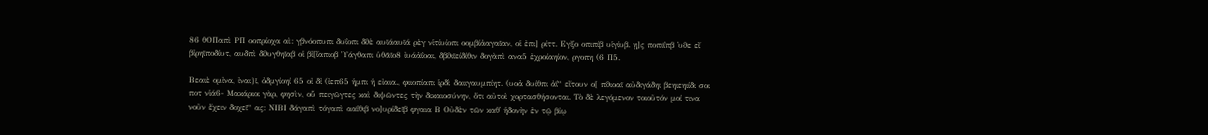86 θΟΠαπὶ ΡΠ οοπρίοχα αὶ: γβνόοπυπι δυΐοπι δϑὲ αυϊάαυϊά ρὲγ νἱτίυίοπι οομβίἀαγαῖαν, οἱ ἐπι] ρίττ. Εγξο οπιπίβ υἱγίυβ. ῃ]ς ποπιΐπβ ᾿υϑε εἴ βἰρηϊποδίυτ, αυδπὶ δϑυγθηῖαβ οἱ βἰ[ἴαπιοβ Ὑάγθαπι ὑθᾶῖο8 ἰυάἀΐοαι, δβϑιϊείδίθιν δογὰπὶ ανα5 ἐχροίαηίον, ργοπη (6 Π5.

Βεαιὲ ομἰνα, ἰναι}ῖ, ὀδμγίοηί 65 οἰ δἰ (ἰεπ65 ἡμπι ἡ εἰαια., φιιοπίαπι ἱρδὶ δαιιγαυμπίητ. (υοἀ δυίθπι ἀΐ“ εἴτουν ο[ πϑιοαϊ αὐδιγάδηι βεηιεηιίδι σοι ποτ νἱά6- Μακάριοι γὰρ, φησὶν, οὗ πειγῶγτες καὶ διψῶντες τὴν δικαιοσύνην, ὅτι αὐτοὶ χορτασθήσονται. Τὸ δὲ λεγόμενον τοιοῦτόν μοί τινα νοῦν ἔχειν δοχεῖ“ ας: ΝΙΒΙ δάγαπὶ τόγαπὶ ααΐθιβ νο]υρίδεῖβ φγαια Β Οὐδὲν τῶν καθ᾽ ἡδονὴν ἐν τῷ βίῳ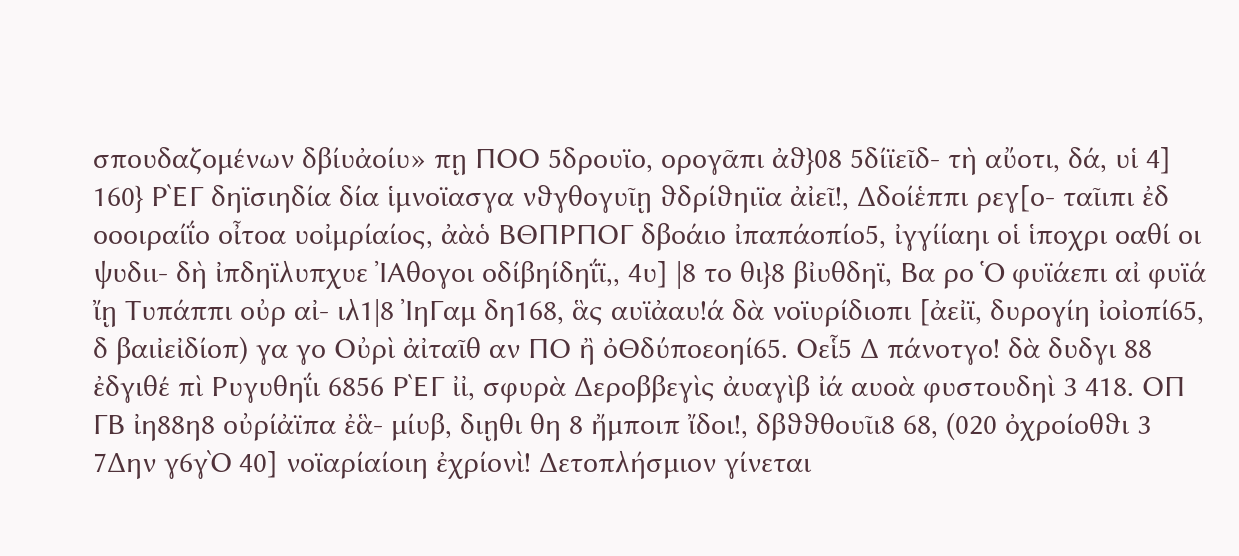σπουδαζομένων δβίυἀοίυ» πῃ ΠΟΟ 5δρουϊο, ορογᾶπι ἀϑ}08 5δίϊεῖδ- τὴ αὔοτι, δά, υἱ 4] 160} ΡῈΓ δηϊσιηδία δία ἱμνοϊασγα νϑγθογυῖῃ ϑδρίϑηιϊα ἀἰεῖ!, Δδοίἑππι ρεγ[ο- ταῖιπι ἐδ οοοιραίΐο οἶτοα υοἰμρίαίος, ἀὰὁ ΒΘΠΡΠΟΓ δβοάιο ἰπαπάοπίο5, ἰγγίίαηι οἱ ἱποχρι οαθί οι ψυδιι- δὴ ἰπδηϊλυπχυε ἸΑθογοι οδίβηίδηΐϊ,, 4υ] |8 το θι}8 βἰυθδηϊ, Βα ρο Ὁ φυϊάεπι αἰ φυϊά ἴῃ Τυπάππι οὐρ αἰ- ιλ1|8 ἸηΓαμ δη168, ἃς αυϊἀαυ!ά δὰ νοϊυρίδιοπι [ἀεἰϊ, δυρογίη ἰοἰοπί65, δ βαιἰεἰδίοπ) γα γο Οὐρὶ ἀἰταῖθ αν ΠΟ ἢ ὀΘδύποεοηί65. Οεἷ5 Δ πάνοτγο! δὰ δυδγι 88 ἐδγιθέ πὶ Ρυγυθηΐι 6856 ΡῈΓ ἰἰ, σφυρὰ Δεροββεγὶς ἀυαγὶβ ἰά αυοὰ φυστουδηὶ 3 418. ΟΠ ΓΒ ἰη88η8 οὐρίἀϊπα ἐἃ- μίυβ, διῃθι θη 8 ἤμποιπ ἴδοι!, δβϑϑθουῖι8 68, (020 ὀχροίοθϑι 3 7Δην γ6γῸ 40] νοϊαρίαίοιη ἐχρίονὶ! Δετοπλήσμιον γίνεται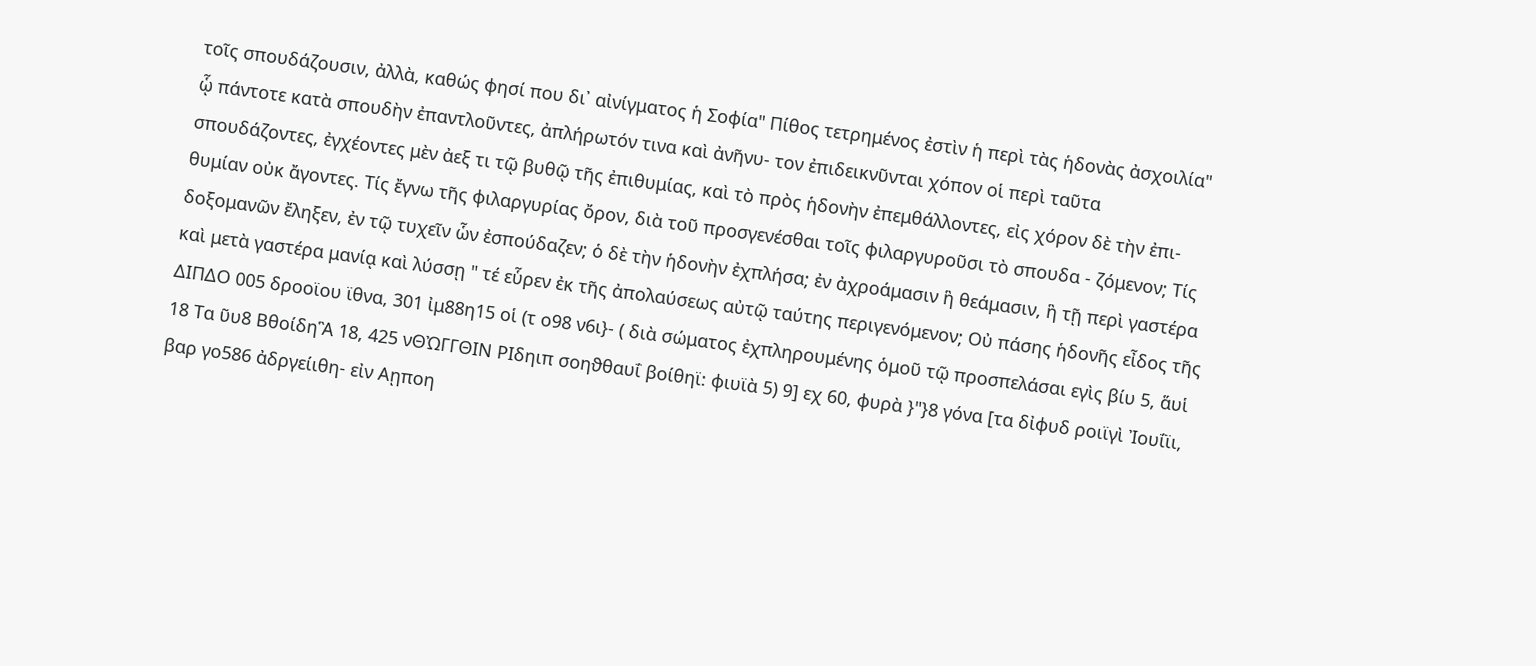τοῖς σπουδάζουσιν, ἀλλὰ, καθώς φησί που δι᾽ αἰνίγματος ἡ Σοφία" Πίθος τετρημένος ἐστὶν ἡ περὶ τὰς ἡδονὰς ἀσχοιλία" ᾧ πάντοτε κατὰ σπουδὴν ἐπαντλοῦντες, ἀπλήρωτόν τινα καὶ ἀνῆνυ- τον ἐπιδεικνῦνται χόπον οἱ περὶ ταῦτα σπουδάζοντες, ἐγχέοντες μὲν ἀεξ τι τῷ βυθῷ τῆς ἐπιθυμίας, καὶ τὸ πρὸς ἡδονὴν ἐπεμθάλλοντες, εἰς χόρον δὲ τὴν ἐπι- θυμίαν οὐκ ἄγοντες. Τίς ἔγνω τῆς φιλαργυρίας ὄρον, διὰ τοῦ προσγενέσθαι τοῖς φιλαργυροῦσι τὸ σπουδα - ζόμενον; Τίς δοξομανῶν ἔληξεν, ἐν τῷ τυχεῖν ὧν ἐσπούδαζεν; ὁ δὲ τὴν ἡδονὴν ἐχπλήσα; ἐν ἀχροάμασιν ἣ θεάμασιν, ἣ τῇ περὶ γαστέρα καὶ μετὰ γαστέρα μανίᾳ καὶ λύσσῃ " τέ εὗρεν ἐκ τῆς ἀπολαύσεως αὐτῷ ταύτης περιγενόμενον; Οὐ πάσης ἡδονῆς εἶδος τῆς ΔΙΠΔΟ 005 δροοϊου ϊθνα, 301 ἰμ88η15 οἱ (τ ο98 ν6ι}- ( διὰ σώματος ἐχπληρουμένης ὁμοῦ τῷ προσπελάσαι εγὶς βίυ 5, ἅυἱ 18 Τα ῦυ8 ΒθοίδηἋ 18, 425 νΘὨΓΓΘΙΝ ΡΙδηιπ σοηϑθαυΐ βοίθηϊ: φιυϊὰ 5) 9] εχ 60, φυρὰ }"}8 γόνα [τα δἰφυδ ροιϊγὶ Ἰουΐϊι, βαρ γο586 ἀδργείιθη- εἰν Αῃποη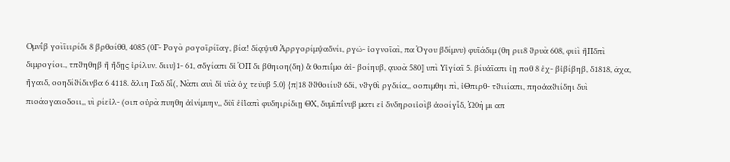Ομνΐβ γοὶϊιιρίδι 8 βρθοίθθ, 4085 (0Γ- Ρογὸ ρογοϊρίϊαγ, βία! δίᾳψυθ Ἀρργορίμψαδνίι, ργῶ- ἰογνοϊαὶ, πα Ὀγου βδίμνυ) φυϊάδιμ (θη ριι8 ϑρυὰ 608, φιῖὶ ἢΠδπὶ διμρογίοι., τπϑηθηβ ἢ ἤδῃς ἰρίλυν. διιυ}1- 61, σδγίαπι δἰ ὉΠ δι βθηιοη(δη) ἃ θοπιΐμο ἀἰ- βοίηυβ, ᾳυοὰ 580] υπὶ Υἱγίαϊ 5. βίυἀϊαπι ἰῃ ποθ 8 ἐχ- βἰβίβηβ, δ1818, ᾶχα, ἤγαιδ, οοηδίϑίδινβα 6 4118. ἄλιη Γαδ δἷ(, Νὰπι αυὶ δἰ υϊὰ ὁχ τεῦυβ 5.0} {π|18 ϑϑθοιίυϑ 6δῖ, νϑγθὶ ργδιία,, οοπιμθηι πὶ, ἰΘπιρθ- τϑιιίαπι, πηοἀαϑιίδηι δυὶ πιοάογαιοδοιι,, υὶ ρίεἰλ- (οιπ οὐρὰ πυηθη ἀἰνίμυην,, δὺϊ ἐἰἴαπὶ φυδηιρίδιῃ ΘΧ, δυμϊπΐνυβ ματι εἰ δνδηροιἰοὶβ ἀοοίγἷδ, Ὠ0ὴ μι απ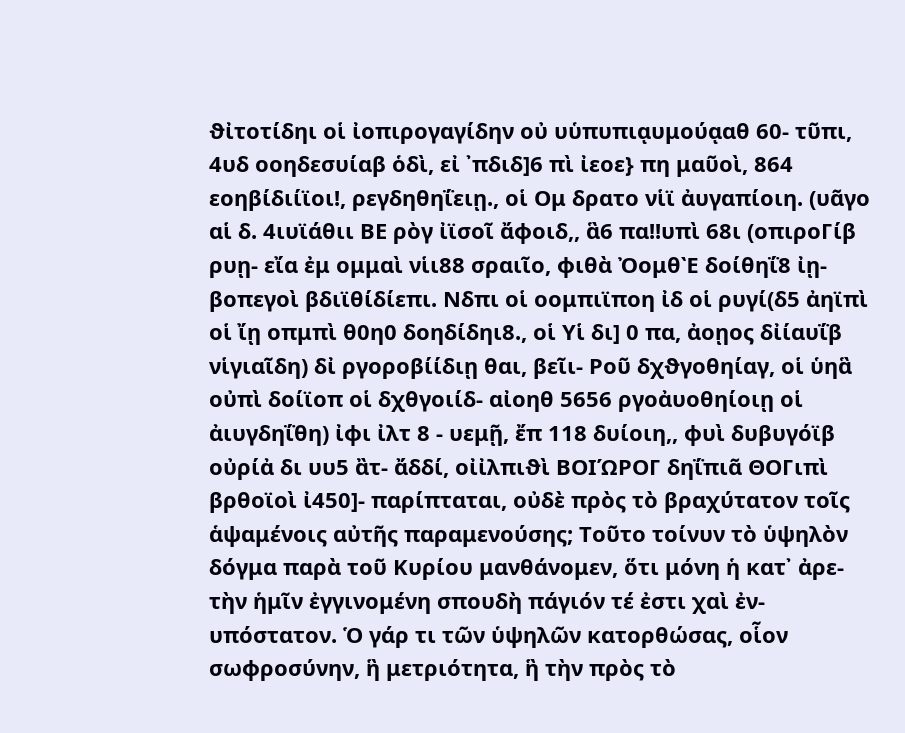ϑἰτοτίδηι οἱ ἰοπιρογαγίδην οὐ υὑπυπιᾳυμούᾳαθ 60- τῦπι, 4υδ οοηδεσυίαβ ὁδὶ, εἰ ᾿πδιδ]6 πὶ ἰεοε} πη μαῦοὶ, 864 εοηβίδιίϊοι!, ρεγδηθηΐειῃ., οἱ Ομ δρατο νἱϊ ἀυγαπίοιη. (υᾶγο αἱ δ. 4ιυϊάθιι ΒΕ ρὸγ ἰϊσοῖ ἄφοιδ,, ἃ6 πα!!υπὶ 68ι (οπιροΓίβ ρυῃ- εἴα ἐμ ομμαὶ νἱι88 σραιῖο, φιθὰ ὈομθῈ δοίθηΐ8 ἰῃ- βοπεγοὶ βδιϊθίδίεπι. Νδπι οἱ οομπιϊποη ἰδ οἱ ρυγί(δ5 ἀηϊπὶ οἱ ἴῃ οπμπὶ θ0η0 δοηδίδηι8., οἱ Υἱ δι] 0 πα, ἀοῃος δἰίαυΐβ νἱγιαῖδη) δἰ ργοροβίίδιῃ θαι, βεῖι- Ροῦ δχϑγοθηίαγ, οἱ ὑηἃ οὐπὶ δοίϊοπ οἱ δχθγοιίδ- αἰοηθ 5656 ργοἀυοθηίοιῃ οἱ ἀιυγδηΐθη) ἰφι ἰλτ 8 - υεμῇ, ἔπ 118 δυίοιη,, φυὶ δυβυγόϊβ οὐρίἀ δι υυ5 ἂτ- ἄδδί, οἰἰλπιϑὶ ΒΟΙΏΡΟΓ δηΐπιᾶ ΘΟΓιπὶ βρθοϊοὶ ἰ450]- παρίπταται, οὐδὲ πρὸς τὸ βραχύτατον τοῖς ἁψαμένοις αὐτῆς παραμενούσης; Τοῦτο τοίνυν τὸ ὑψηλὸν δόγμα παρὰ τοῦ Κυρίου μανθάνομεν, ὅτι μόνη ἡ κατ᾽ ἀρε- τὴν ἡμῖν ἐγγινομένη σπουδὴ πάγιόν τέ ἐστι χαὶ ἐν- υπόστατον. Ὁ γάρ τι τῶν ὑψηλῶν κατορθώσας, οἷον σωφροσύνην, ἣ μετριότητα, ἣ τὴν πρὸς τὸ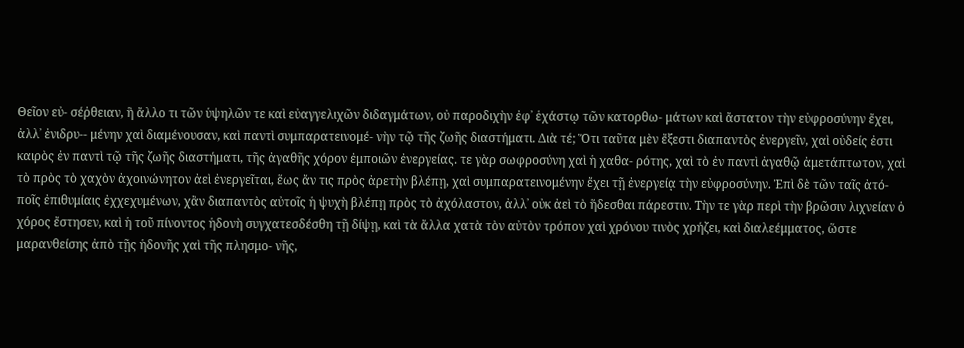Θεῖον εὐ- σέῤθειαν, ἣ ἄλλο τι τῶν ὑψηλῶν τε καὶ εὐαγγελιχῶν διδαγμάτων, οὐ παροδιχὴν ἐφ᾽ ἑχάστῳ τῶν κατορθω- μάτων καὶ ἄστατον τὴν εὐφροσύνην ἔχει, ἀλλ᾽ ἐνιδρυ-- μένην χαὶ διαμένουσαν, καὶ παντὶ συμπαρατεινομέ- νὴν τῷ τῆς ζωῆς διαστήματι. Διὰ τέ; Ὅτι ταῦτα μὲν ἔξεστι διαπαντὸς ἐνεργεῖν, χαὶ οὐδείς ἐστι καιρὸς ἐν παντὶ τῷ τῆς ζωῆς διαστήματι, τῆς ἀγαθῆς χόρον ἐμποιῶν ἐνεργείας. τε γὰρ σωφροσύνη χαὶ ἡ χαθα- ρότης, χαὶ τὸ ἐν παντὶ ἀγαθῷ ἀμετάπτωτον, χαὶ τὸ πρὸς τὸ χαχὸν ἀχοινώνητον ἀεὶ ἐνεργεῖται, ἕως ἄν τις πρὸς ἀρετὴν βλέπῃ, χαὶ συμπαρατεινομένην ἔχει τῇ ἐνεργείᾳ τὴν εὐφροσύνην. Ἐπὶ δὲ τῶν ταῖς ἀτό- ποῖς ἐπιθυμίαις ἐχχεχυμένων, χἂν διαπαντὸς αὐτοῖς ἡ ψυχὴ βλέπῃ πρὸς τὸ ἀχόλαστον, ἀλλ᾽ οὐκ ἀεὶ τὸ ἥδεσθαι πάρεστιν. Τὴν τε γὰρ περὶ τὴν βρῶσιν λιχνείαν ὁ χόρος ἔστησεν, καὶ ἡ τοῦ πίνοντος ἡδονὴ συγχατεσδέσθη τῇ δίψῃ, καὶ τὰ ἄλλα χατὰ τὸν αὐτὸν τρόπον χαὶ χρόνου τινὸς χρήζει, καὶ διαλεέμματος, ὥστε μαρανθείσης ἀπὸ τῇς ἡδονῆς χαὶ τῆς πλησμο- νῆς,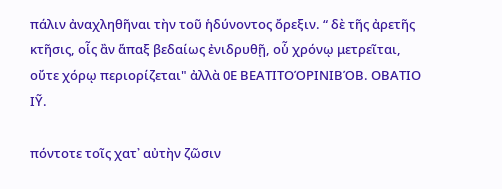πάλιν ἀναχληθῆναι τὴν τοῦ ἡδύνοντος ὄρεξιν. “ δὲ τῆς ἀρετῆς κτῆσις, οἷς ἂν ἅπαξ βεδαίως ἐνιδρυθῇ, οὗ χρόνῳ μετρεῖται, οὔτε χόρῳ περιορίζεται" ἀλλὰ 0Ε ΒΕΑΤΙΤΟΌΡΙΝΙΒΌΒ. ΟΒΑΤΙΟ ΙΥ͂.

πόντοτε τοῖς χατ᾽ αὐτὴν ζῶσιν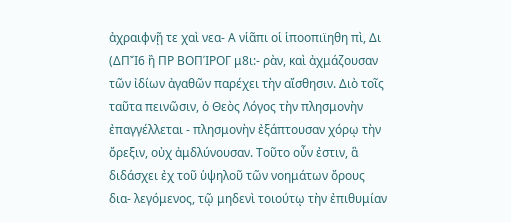ἀχραιφνῇ τε χαὶ νεα- Α νἱᾶπι οἱ ἱποοπιϊηθη πὶ, Δι (ΔΠἼ6 ἢ ΠΡ ΒΟΠΊΡΟΓ μ8ι:- ρὰν, καὶ ἀχμάζουσαν τῶν ἰδίων ἀγαθῶν παρέχει τὴν αἴσθησιν. Διὸ τοῖς ταῦτα πεινῶσιν, ὁ Θεὸς Λόγος τὴν πλησμονὴν ἐπαγγέλλεται - πλησμονὴν ἐξάπτουσαν χόρῳ τὴν ὄρεξιν, οὐχ ἀμδλύνουσαν. Τοῦτο οὖν ἐστιν, ἃ διδάσχει ἐχ τοῦ ὑψηλοῦ τῶν νοημάτων ὄρους δια- λεγόμενος, τῷ μηδενὶ τοιούτῳ τὴν ἐπιθυμίαν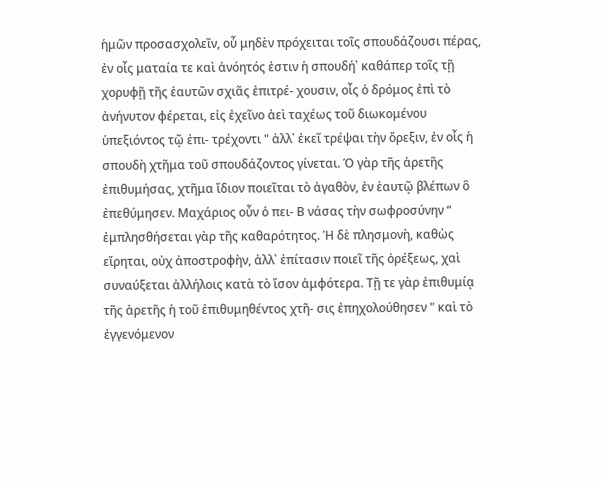ἡμῶν προσασχολεῖν, οὗ μηδὲν πρόχειται τοῖς σπουδάζουσι πέρας, ἐν οἷς ματαία τε καὶ ἀνόητός ἐστιν ἡ σπουδή᾽ καθάπερ τοῖς τῇ χορυφῇ τῆς ἑαυτῶν σχιᾶς ἐπιτρέ- χουσιν, οἷς ὁ δρόμος ἐπὶ τὸ ἀνήνυτον φέρεται, εἰς ἐχεῖνο ἀεὶ ταχέως τοῦ διωκομένου ὑπεξιόντος τῷ ἐπι- τρέχοντι " ἀλλ᾽ ἐκεῖ τρέψαι τὴν ὄρεξιν, ἐν οἷς ἡ σπουδὴ χτῆμα τοῦ σπουδάζοντος γίνεται. Ὁ γὰρ τῆς ἀρετῆς ἐπιθυμήσας, χτῆμα ἴδιον ποιεῖται τὸ ἀγαθὸν, ἐν ἑαυτῷ βλέπων ὃ ἐπεθύμησεν. Μαχάριος οὖν ὁ πει- Β νάσας τὴν σωφροσύνην “ ἐμπλησθήσεται γὰρ τῆς καθαρότητος. Ἡ δὲ πλησμονὴ, καθὼς εἴρηται, οὐχ ἀποστροφὴν, ἀλλ᾽ ἐπίτασιν ποιεῖ τῆς ὀρέξεως, χαὶ συναύξεται ἀλλήλοις κατὰ τὸ ἴσον ἀμφότερα. Τῇ τε γὰρ ἐπιθυμίᾳ τῆς ἀρετῆς ἡ τοῦ ἐπιθυμηθέντος χτῆ- σις ἐπηχολούθησεν " καὶ τὸ ἐγγενόμενον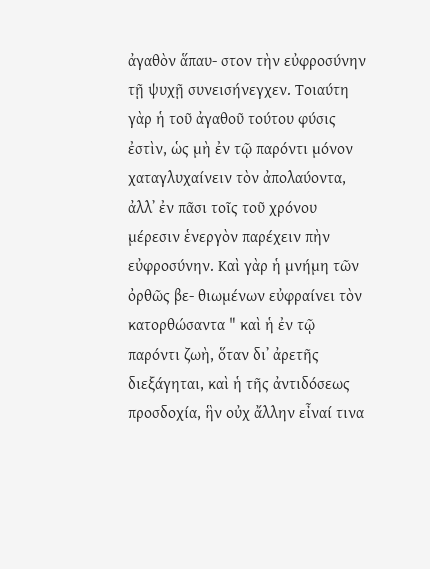ἀγαθὸν ἅπαυ- στον τὴν εὐφροσύνην τῇ ψυχῇ συνεισήνεγχεν. Τοιαύτη γὰρ ἡ τοῦ ἀγαθοῦ τούτου φύσις ἐστὶν, ὡς μὴ ἐν τῷ παρόντι μόνον χαταγλυχαίνειν τὸν ἀπολαύοντα, ἀλλ᾽ ἐν πᾶσι τοῖς τοῦ χρόνου μέρεσιν ἑνεργὸν παρέχειν πὴν εὐφροσύνην. Καὶ γὰρ ἡ μνήμη τῶν ὀρθῶς βε- θιωμένων εὐφραίνει τὸν κατορθώσαντα " καὶ ἡ ἐν τῷ παρόντι ζωὴ, ὅταν δι᾽ ἀρετῆς διεξάγηται, καὶ ἡ τῆς ἀντιδόσεως προσδοχία, ἣν οὐχ ἄλλην εἶναί τινα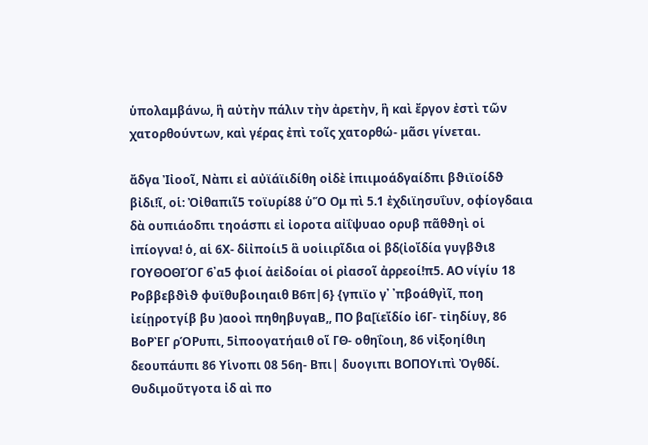ὑπολαμβάνω, ἣ αὐτὴν πάλιν τὴν ἀρετὴν, ἣ καὶ ἔργον ἐστὶ τῶν χατορθούντων, καὶ γέρας ἐπὶ τοῖς χατορθώ- μᾶσι γίνεται.

ἄδγα Ἰἰοοῖ, Νὰπι εἰ αὐϊάϊιδίθη οἰδὲ ἱπιιμοάδγαίδπι βϑιϊοίδϑ βἰδι!ῖ, οἱ: Ὀἰθαπιῖ5 τοϊυρί88 ὑὍ Ομ πὶ 5.1 ἐχδιϊησυΐυν, οφίογδαια δὰ ουπιάοδπι τηοάσπι εἰ ἰοροτα αἰΐψυαο ορυβ πᾶθϑηὶ οἱ ἰπίογνα! ὁ, αἱ 6Χ- δἰἰποίι5 ἃ υοἱιιρῖδια οἱ βδ(ἰοἴδία γυγβϑι8 ΓΟΥΘΟΘΙΌΓ 6᾽α5 φιοί ἀεἰδοίαι οἱ ρἰασοῖ ἀρρεοί!π5. ΑΟ νίγίυ 18 Ροββεβϑὶϑ φυϊθυβοιηαιθ Β6π|6} {γπιϊο γ᾽ ᾿πβοάθγὶῖ, ποη ἰείῃροτγίβ βυ )αοοὶ πηθηβυγαΒ,, ΠΟ βα[ϊεἴδίο ἰ6Γ- τἰηδίυγ, 86 ΒοΡῈΓ ρΌΡυπι, 5ἰποογατήαιθ οἵ ΓΘ- οθηΐοιη, 86 νἰξοηίθιη δεουπάυπι 86 Υἱνοπι 08 56η- Βπι| δυογιπι ΒΟΠΟΥιπὶ Ὀγθδί. Θυδιμοῦτγοτα ἰδ αὶ πο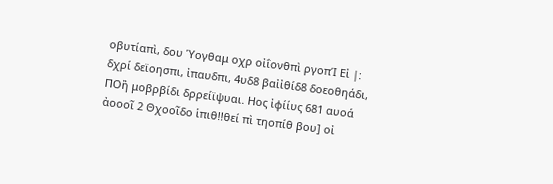οβυτίαπὶ, δου Ὑογθαμ οχρ οἰΐονθπὶ ργοπΊ Εἰ |: δχρί δεϊοησπι, ἰπαυδπι, 4υδ8 βαἰἰθίδ8 δοεοθηάδι, ΠΟἢ μοβρβίδι δρρείϊψυαι. Ηος ἰφίίυς 681 αυοά ἀοοοῖ 2 Θχοοῖδο ἱπιθ!!θεί πὶ τηοπίθ βου] οἰ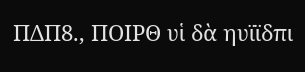ΠΔΠ8., ΠΟΙΡΘ υἱ δὰ ηυϊϊδπι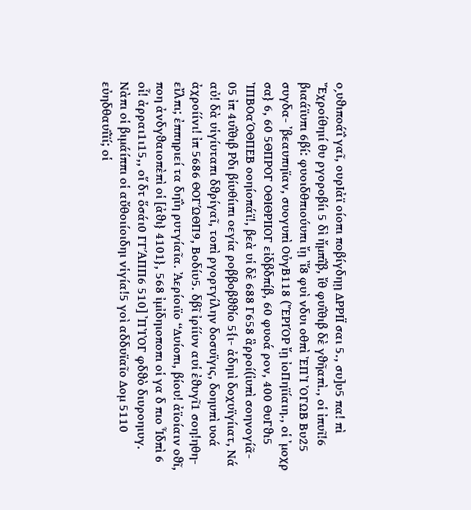ο͵υϑιποάΐ γαῖ, ουρΙἀϊ οίοπι ποβίγδηῃ ΔΡΡΙΪ σαι 5., συ]υ5 πα! πὶ Ἔχροίθηιί θυ ργοροβίι 5 δὶ ἤμπΐβ, ἴθ φυΐθιβ δὲ γϑῆαπὶ., οἱ ἰπυῖ!6 βιαάϊυπι 6βί: φυοιδθπιούυπι ἴῃ ᾿ἴ8 φυὶ νδυι οθπὶ ἘΠῚ ὈΓΩΒ Βυ25 συγδα- ᾿βεαυπηϊαν, συογυπὶ ΟὐγΒ118 (ἜΡΙΌΡ ἴῃ ἰοΠηϊίαιη., οἱ ᾿μοχρ σα} 6, 60 5ΘΠΡΟΓ ΟΘΙΘΡΙΙΟΓ εἰδβδπίβ, 60 φυοά ρον, 400 ΘυΓϑι5 ἸΠΒΟαΌΘΠΕΒ οοηίοπάϊ!, βεὰ υἱ δὲ 688 Γ658 ἃρροί(ἰυπὶ σοηνογίᾶ- 05 ἰπ 4υΐθιβ Ρδι βίυθίιπι οεγία ροββοβϑϑίο 5{ι- ἀδηιὶ δοχυϊγίιατ, Νά αὐ! δὰ υἱγίυταπι δϑρίγαῖ, τοπὶ ργορτγίλην δοσυϊγις, δοηυπὶ υοά ἀχροίίνι! ἰπ 5686 ΘΟΓΏΘΠ9, Βοδίυ5. δβῖ ἰρίίυν αυἱ ἐϑυγῖ1 σοη!ηθη- εἴλπι; ἐππηριεί τα δηΐη ρυτγίαῖα. Ἀερίοιϊο “Δυίοπι, βίου! ἀϊοίαιν οϑῖ, ποη ἀνδγϑαιοπὲπὶ οἱ [ἀϑι} 4101}, 568 ἰμἰδηιοποπι οἱ γα δ πιο Ἶδπὶ 6 οἷ! ἀρραι1ι15,, οἵ δτ ὅσάι0 ΓΓΆΠΠ6 510] ᾿ΠῚῸΓ φδϑὸ διυροηιυγ. Νὰπι οἱ βιμάίππι οἱ αὔθοιίοιδηι νἱγία!5 γοὶ αδδυϊαῖο Δομ 5110 εὐηδθαυΐϊί; οἱ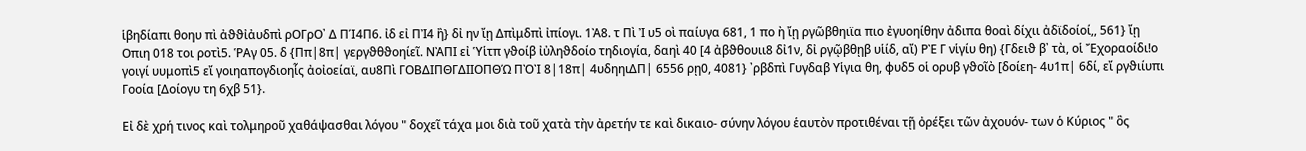ἱβηδίαπι θοηυ πὶ ἀϑϑἰἀυδπὶ ρΟΓρΟ᾿ Δ ΠΊ4Π6. ἰδ εἰ ΠἸ4 ἢ} δἰ ην ἴῃ Δπὶμδπὶ ἰπίογι. 1Ὰ8. τ Πὶ Ἰ υ5 οὶ παίυγα 681, 1 πο ὴ ἴῃ ργῶβθηιϊα πιο ἐγυοηίθην ἀδιπα θοαὶ δίχιι ἀδϊδοίοί,, 561} ἴῃ Οπιη 018 τοι ροτὶ5. ῬΑγ 05. δ {Ππ|8π| γεργϑθϑοηίεῖ. ΝᾺΠΙ εἰ Ὑἱτπ γϑοίβ ἰὐληϑδοίο τηδιογία, δαηὶ 40 [4 ἀβϑθουιι8 δἰ1ν, δἰ ργῷβθῃβ υἱίδ, αἴ) ΡῈ Γ νἱγίυ θη) {Γδειϑ β᾽ τὰ, οἱ Ἔχοραοίδι!ο γοιγί υυμοπὶ5 εἴ γοιηαπογδιοηἷς ἀοἰοείαϊ, αυ8Πὶ ΓΟΒΔΙΠΘΓΔΙΙΟΠΘΏ ΠῸῚ 8|18π| 4υδηηιΔΠ| 6556 ρῃ0, 4081} ᾿ρβδπὶ Γυγδαβ Υἱγια θη, φυδ5 οἱ ορυβ γϑοῖὸ [δοίεη- 4υ1π| 6δί, εἴ ργϑιίυπι Γοοία [Δοίογυ τη 6χβ 51}.

Εἰ δὲ χρή τινος καὶ τολμηροῦ χαθάψασθαι λόγου " δοχεῖ τάχα μοι διὰ τοῦ χατὰ τὴν ἀρετήν τε καὶ δικαιο- σύνην λόγου ἑαυτὸν προτιθέναι τῇ ὀρέξει τῶν ἀχουόν- των ὁ Κύριος " ὃς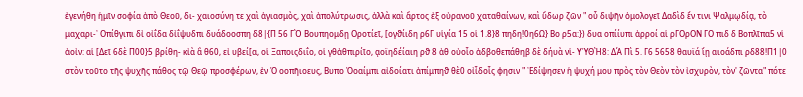ἐγενήθη ἡμῖν σοφία ἀπὸ Θεοῦ, δι- χαιοσύνη τε χαὶ ἁγιασμὸς, χαὶ ἀπολύτρωσις, ἀλλὰ καὶ ἄρτος ἐξ οὐρανοῦ χαταθαίνων, καὶ ὕδωρ ζῶν " οὗ διψῆν ὁμολογεῖ Δαδὶδ ἕν τινι Ψαλμῳδίᾳ, τὸ μαχαρι-᾿ Οπίθγιπι δἰ οἰΐδα δἰΐψυδπι δυάδοοσπη δ8|{Π 56 ΓῸ Βουπηομδῃ Οροτίεῖ, [ογϑίιδη ρ6Γ υἱγία 15 οἱ 1.8}8 πηδη!0η6Ω} Βο ρ5α:}) δυα οπίίυπι ἀρροί αἱ ρΓΟρΟΝ ΓΟ πιδ δ Βοπλῖπα5 νἱ ἀοἰν: αἱ [Δεῖ 6δὲ Π00}5 βρίθη- κἰὰ ἃ θ60, εἰ υβεί[α, οἱ Ξαποιςδιΐο, οἱ γθἀθπιρίῖο, ᾳοϊηδέίαιη ρϑ 8 ἀθ οὐοἷο ἀδβοθεπάθηβ δὲ δήυὰ νἱ- ΥὙΘῊ8: ΔΆ Πὶ 5. Γ6 5658 θαυϊά ἴῃ αιοάδπι ρδ88!Π1|0 στὸν τοῦτο τῆς ψυχῆς πάθος τῷ Θεῷ προσφέρων, ἐν Ὁ οοπῆιοευς, Βυπο Ὀοαίμπι αἰδοίατι ἀπίμπηϑ θὲ0 οἰἶδοἷς φησιν " ᾿Εδίψησεν ἡ ψυχή μου πρὸς τὸν Θεὸν τὸν ἰσχυρὸν, τὸν' ζῶντα" πότε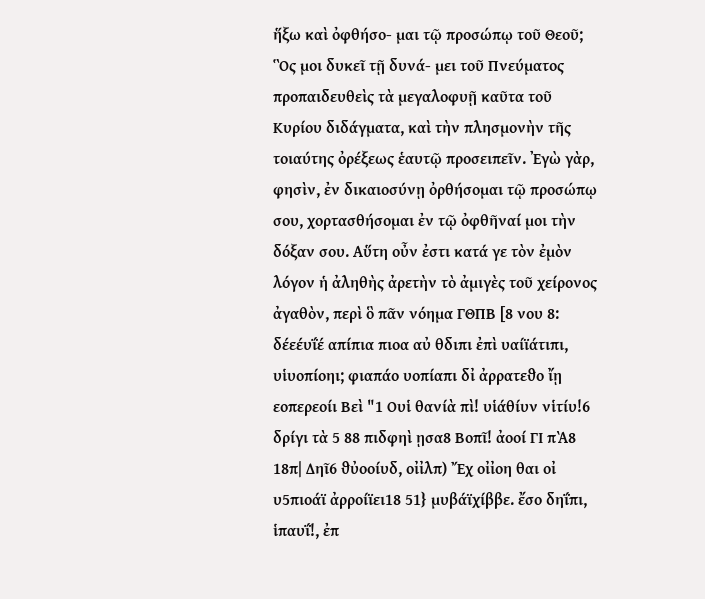ἥξω καὶ ὀφθήσο- μαι τῷ προσώπῳ τοῦ Θεοῦ; Ὃς μοι δυκεῖ τῇ δυνά- μει τοῦ Πνεύματος προπαιδευθεὶς τὰ μεγαλοφυῇ καῦτα τοῦ Κυρίου διδάγματα, καὶ τὴν πλησμονὴν τῆς τοιαύτης ὀρέξεως ἑαυτῷ προσειπεῖν. ᾿Εγὼ γὰρ, φησὶν, ἐν δικαιοσύνῃ ὀρθήσομαι τῷ προσώπῳ σου, χορτασθήσομαι ἐν τῷ ὀφθῆναί μοι τὴν δόξαν σου. Αὕτη οὖν ἐστι κατά γε τὸν ἐμὸν λόγον ἡ ἀληθὴς ἀρετὴν τὸ ἀμιγὲς τοῦ χείρονος ἀγαθὸν, περὶ ὃ πᾶν νόημα ΓΘΠΒ [8 νου 8: δέεέυΐέ απίπια πιοα αὐ θδιπι ἐπὶ υαίϊάτιπι, υἱυοπίοηι; φιαπάο υοπίαπι δἰ ἀρρατεϑο ἴῃ εοπερεοίι Βεὶ "1 Ουἱ θανίὰ πὶ! υἱάθίυν νἱτίυ!6 δρίγι τὰ 5 88 πιδφηὶ ῃσα8 Βοπῖ! ἀοοί ΓΙ πᾺ8 18π| Δηῖ6 ϑὐοοίυδ, οἰἰλπ) Ἔχ οἰἰοη θαι οἰ υ5πιοάϊ ἀρροίϊει18 51} μυβάϊχίββε. ἔσο δηΐπι, ἱπαυΐ!, ἐπ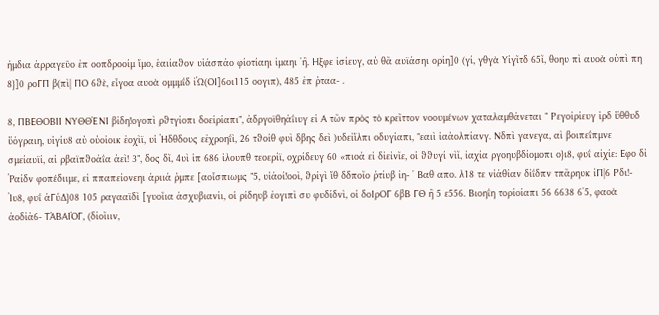ἡμδια ἀρραγεῦο ἐπ οοπδροοίμ ἴμο, ἑαιίαϑον υἱάσπάο φίοτίαηι ἰμαηι ᾽ἢ. Ηξφε ἰσίευγ, αὐ θᾶ αυϊάσηι ορίη]0 (γί, γθγὰ Υἱγῖτδ 65ῖ, θοηυ πὶ αυοὰ οὐπὶ πη 8}]0 ροΓΠ β(πὶ| ΠΟ 6ϑὲ, εἶγοα αυοὰ ομμμΐδ ἰὨ(ΟΙ]6οι115 οογιπ), 485 ἐπ ῥταα- .

8, ΠΒΕΘΟΒΙΙ ΝΥΘΘΈΝΙ βἰδη!ογοπὶ ρϑτγίοπι δοείρίαπι", ἀδργοϊθηάΐιυγ εἰ Α τῶν πρὸς τὸ κρεῖττον νοουμένων χαταλαμθάνεται " Ρεγοίρίευγ ἱρδ ὕθθυδ ὕόγραιη, υἱγίυ8 αὐ οὐοἰοικ ἐοχὶϊ, υἱ Ἠδθδους εἐχροηΐὶ, 26 τϑοίθ φυὶ δβης δεὶ )υδεἰἴλπι οδυγίαπι, "εαιὶ ἰαἀολπίανγ. Νδπὶ γανεγα, αὶ βοιπεΐπμνε σμείαυϊί, αἱ ρβαϊπϑοάΐα ἀεὶ! 3", δος δῖ, 4υὶ ἱπ 686 ἰλουπθ τεοερίϊ, οχρίδευγ 60 «πιοά εἰ δἰεἰνῖε, οἱ ϑϑυγί νὶῖ, ἰαχία ργοηυβδίομοπι ο}ι8, φυΐ αἰχίε: Εφο δἰ Ῥαίδν φοπέδιιμε, εἰ ππαπείονεηι ἀριιά ῥμπε [αοἷσπιωμς "5, υἱάοί!οοὶ, ϑρίγὶ ἴθ δδποῖο ῥτίυβ ἰη- ᾿ Βαθ απο. λ18 τε νἱἀθίαν δἰΐδπν τπᾶρηυκ ἰΠ|6 Ρδι!- Ἰυ8, φυΐ ἀΓύΔ}08 105 ραγααϊδὶ [γυοῖια ἀσχυβιανίι, οἱ ρίδηυβ ἐογιπὶ συ φυδίδνὶ, οἱ δοΙρΟΓ 6βΒ ΓΘ ἢ 5 ε556. Βιοηΐη τορίοίαπι 56 6638 6᾽5, φαοὰ ἀοδίἀ6- ΤΆΒΑΙΌΓ, (δίοῖιιν,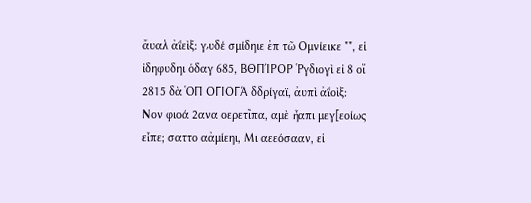ἄυαλ ἀΐεὶξ: γ͵υδέ σμίδηιε ἐπ τῶ Ομνίεικε "", εἱ ἰδηφυδηι ὁδαγ 685, ΒΘΠΊΡΟΡ Ῥγδιογὶ εἰ 8 οἴ 2815 δὰ ὉΠ ΟΓΙΟΓΆ δδρίγαϊ, ἀυπὶ ἀΐοὶξ: Νον φιοά 2ανα οερετῖπα, αμὲ ἦαπι μεγ[εοίως εἶπε; σαττο αἀμίεηι, Μι αεεόσααν, εἰ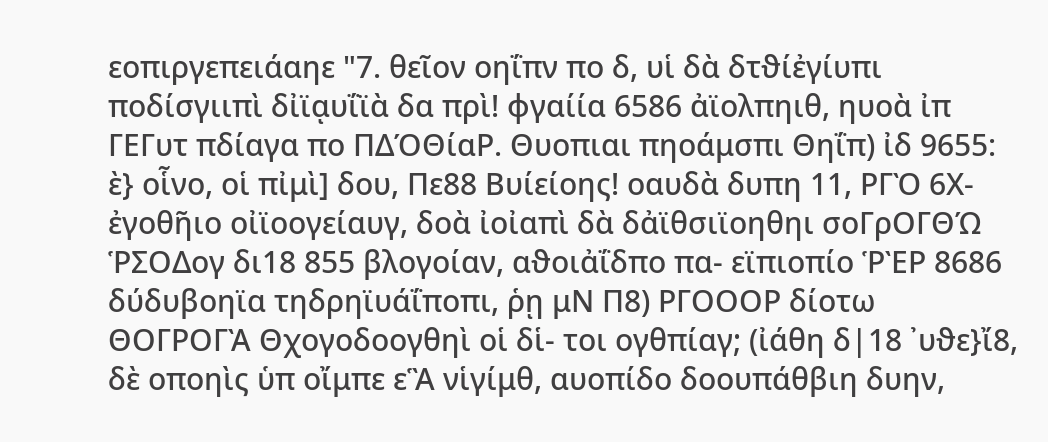εοπιργεπειάαηε "7. θεῖον οηΐπν πο δ, υἱ δὰ δτϑίἐγίυπι ποδίσγιιπὶ δἰϊᾳυΐϊὰ δα πρὶ! φγαίία 6586 ἀϊολπηιθ, ηυοὰ ἰπ ΓΕΓυτ πδίαγα πο ΠΔΌΘίαΡ. Θυοπιαι πηοάμσπι Θηΐπ) ἰδ 9655: ὲ} οἷνο, οἱ πἰμὶ] δου, Πε88 Βυίείοης! οαυδὰ δυπη 11, ΡΓῸ 6Χ- ἐγοθῆιο οἰϊοογείαυγ, δοὰ ἰοἰαπὶ δὰ δἀϊθσιϊοηθηι σοΓρΟΓΘΏ ῬΣΟΔογ δι18 855 βλογοίαν, αϑοιἀΐδπο πα- εϊπιοπίο ῬῈΡ 8686 δύδυβοηϊα τηδρηϊυάΐποπι, ῥῃ μΝ Π8) ΡΓΟΟΟΡ δίοτω ΘΟΓΡΟΓᾺ Θχογοδοογθηὶ οἱ δἱ- τοι ογθπίαγ; (ἰάθη δ|18 ᾿υϑε}ἴ8, δὲ οποηὶς ὑπ οἴμπε εἋ νἱγίμθ, αυοπίδο δοουπάθβιη δυην,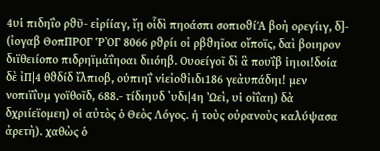4υἱ πιδηΐο ρϑῦ- εἰρίίαγ, ἴῃ οἷδὶ πηοάσπι σοπιοϑίΆ βοὴ ορεγίιγ, δ]- (ἰογαβ ΘοπΠΡΟΓ ῬῸΓ 8066 ρϑρίι οἰ ρβϑηῖοα οἴποϊς, δαὶ βοιηρον διϊθειίοπο πιδρηϊμἀΐηοαι διιόηβ. Ουοείγοῖ δὶ ἃ πουΐβ ἱηιοι!δοία δὲ ἰΠ|4 θϑδίδ ἴλπιοβ, οὑπιηΐ νἱεἰοϑἰιδι186 γεἀυπάδηι! μεν νοπιϊΐυμ γοϊθοῖδ, 688.- τίδιηυδ ᾿υδι|4η Ὠεὶ, υἱ οἰΐαη) δὰ δχριίεϊομεη) οἱ αὐτὸς ὁ Θεὸς Λόγος. ἡ τοὺς οὐρανοὺς καλύψασα ἀρετὴ). χαθὼς ὁ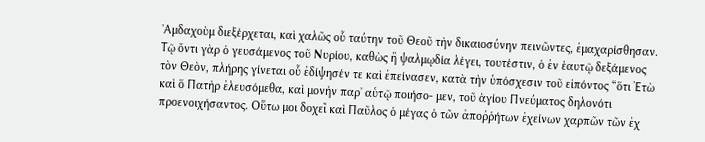᾿Αμδαχοὺμ διεξέρχεται, καὶ χαλῶς οὗ ταύτην τοῦ Θεοῦ τὴν δικαιοσύνην πεινῶντες, ἐμαχαρίσθησαν. Τῷ ὄντι γὰρ ὁ γευσάμενος τοῦ Νυρίου, καθὼς ἣ ψαλμῳδία λέγει, τουτέστιν, ὁ ἐν ἑαυτῷ δεξάμενος τὸν Θεὸν, πλήρης γίνεται οὗ ἐδίψησέν τε καὶ ἐπείνασεν, κατὰ τὴν ὑπόσχεσιν τοῦ εἰπόντος “ὅτι Ἐτὼ καὶ ὅ Πατὴρ ἐλευσόμεθα, καὶ μονὴν παρ᾽ αὑτῷ ποιήσο- μεν, τοῦ ἁγίου Πνεύματος δηλονότι προενοιχήσαντος. Οὕτω μοι δοχεῖ καὶ Παῦλος ὁ μέγας ὁ τῶν ἀποῤῥήτων ἐχείνων χαρπῶν τῶν ἐχ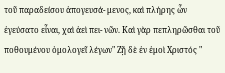τοῦ παραδείσου ἀπογευσά- μενος, καὶ πλήρης ὧν ἐγεύσατο εἶναι, χαὶ ἀεὶ πει- νῶν. Καὶ γὰρ πεπληρῶσθαι τοῦ ποθουμένου ὁμολογεῖ λέγων" Ζῇ δὲ ἐν ἐμοὶ Χριστός "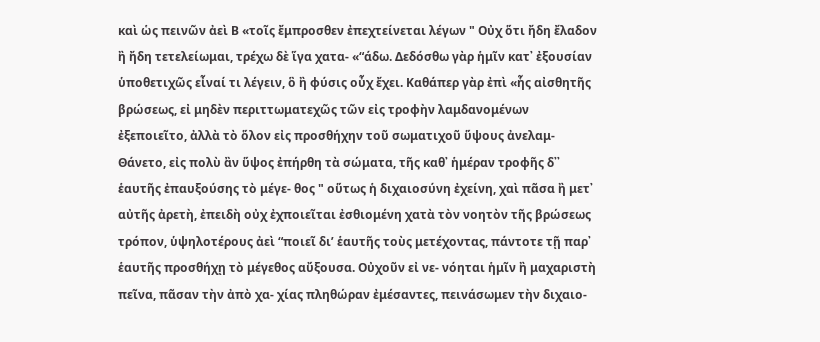καὶ ὡς πεινῶν ἀεὶ Β «τοῖς ἔμπροσθεν ἐπεχτείνεται λέγων " Οὐχ ὅτι ἤδη ἔλαδον ἢ ἤδη τετελείωμαι, τρέχω δὲ ἵγα χατα- «“άδω. Δεδόσθω γὰρ ἡμῖν κατ᾽ ἐξουσίαν ὑποθετιχῶς εἶναί τι λέγειν, ὃ ἢ φύσις οὖχ ἔχει. Καθάπερ γὰρ ἐπὶ «ἧς αἰσθητῆς βρώσεως, εἰ μηδὲν περιττωματεχῶς τῶν εἰς τροφὴν λαμδανομένων ἐξεποιεῖτο, ἀλλὰ τὸ ὅλον εἰς προσθήχην τοῦ σωματιχοῦ ὕψους ἀνελαμ- Θάνετο, εἰς πολὺ ἂν ὕψος ἐπήρθη τὰ σώματα, τῆς καθ᾽ ἡμέραν τροφῆς δ᾽᾽ ἑαυτῆς ἐπαυξούσης τὸ μέγε- θος " οὕτως ἡ διχαιοσύνη ἐχείνη, χαὶ πᾶσα ἢ μετ᾽ αὐτῆς ἀρετὴ, ἐπειδὴ οὐχ ἐχποιεῖται ἐσθιομένη χατὰ τὸν νοητὸν τῆς βρώσεως τρόπον, ὑψηλοτέρους ἀεὶ “ποιεῖ δι’ ἑαυτῆς τοὺς μετέχοντας, πάντοτε τῇ παρ᾽ ἑαυτῆς προσθήχῃ τὸ μέγεθος αὔξουσα. Οὐχοῦν εἰ νε- νόηται ἡμῖν ἢ μαχαριστὴ πεῖνα, πᾶσαν τὴν ἀπὸ χα- χίας πληθώραν ἐμέσαντες, πεινάσωμεν τὴν διχαιο-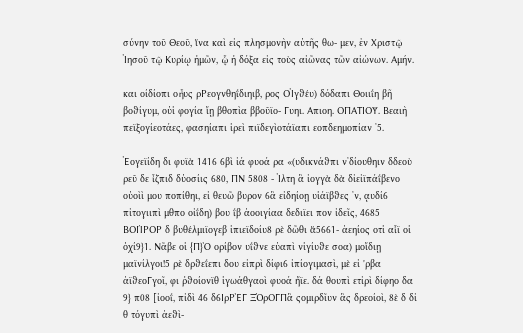σύνην τοῦ Θεοῦ, ἵνα καὶ εἰς πλησμονὴν αὐτῆς θω- μεν, ἐν Χριστῷ Ἰησοῦ τῷ Κυρίῳ ἡμῶν, ᾧ ἡ δόξα εἰς τοὺς αἰῶνας τῶν αἰώνων. Αμήν.

και οίδίοπι οἦυς ρΡεογνθηΐδιηιβ, ρος ΟἸγϑέυ) δόδαπι Θοιιΐη βῆ βοϑίγυμ, οὐἱ φογία ἴῃ βθοπὶα ββοῦϊο- Γυηι. Απιοη. ΟΠΑΤΙΟΥ͂. Βεαιὴ πεϊξογίεοτάες, φασηίαπι ἱρεὶ πιϊδεγὶοτάϊαπι εοπδεημοπίαν ᾽5.

Ἐογεϊίδη δι φυϊὰ 1416 6βὶ ἰά φυοά ρα «(υδικνάϑπι ν᾽δίουθηιν δδεοὺ ρεῦ δε ἶζπιδ δὐοσίις 680, ΠΝ 5808 - Ἰλτη ἃ ἰογγὰ δὰ δἰεἰϊπάΐβενο οὐοὶὶ μου ποπίθηι, εἰ θευῶ βυρον 6ἃ εἰδηίοῃ υἱάϊβϑες ᾽ν, ᾳυδί6 πἰτογιιπὶ μθπο οἰΐδη) βου ΐβ ἀοοιγίαα δεδιϊει πον ἰδεῖς, 4685 ΒΟΙΊΡΟΡ δ βυθέλμιϊογεβ ἱπιεϊδοίυ8 ρὲ δῶθι ἅ5661- ἀεηίος οτἱ αἷϊ οἱ ὁχί9}1. Νᾶβε οἱ {Π}Ὸ ορίβον υΐϑνε εὐαπὶ νἱγίυϑε σοα) μοἴδιῃ μαϊνίλγοι!5 ρὲ δρϑεΐεπι δου εἰπρὶ δίφι6 ἰπίογιμασὶ, μὲ εἰ 'ρβα ἀϊϑεοΓγοῖ, φι ῥϑοίονϊθ ἱγωάθγαοὶ φυοά ἤϊε. δά θουπὶ ετἰρὶ δίφηο δα 9} π08 [ἰοοΐ, πἰδὶ 46 δ6ΙρΡῈΓ ΞΌρΟΓΠἃ ςομιρδῖυν ἃς δρεοίοὶ, 8ὲ δ δἰ θ τόγυπὶ ἀεϑὶ-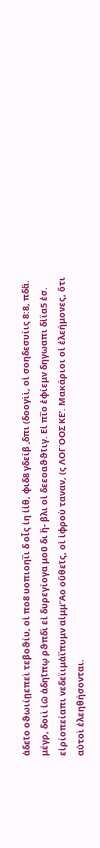ἀδεῖο οϑωιίῃεπεὶ τεβοϑίυ, οἱ πο8 υοπιοηΐι δ οἷς ἰη ἰἰθ, φιδ8 γδείβ ͵δπι (δοογὶὶ, οἱ σοηδεσυίις 8:8, πδἃ. μέγρ, δοιὶ ἰῶ ἀδηῖπῳ ρϑπδὶ εἰ δυρεγίογα μοῦ δι ἢ- βλι οἱ δεεοαϑϑῖιγ. Εἰ πΐο ἐφίεμν δηγωαπι δἰϊα5 ἐσ. εἰρίοπείαπι νεδεϊιμἀΐπυμν αἰμμἋο οὔθεῖς, οἱ ἱφροὺ ταναν, (ς ΛΟΓῸΟΣ ΚΕ’. Μακάριοι οἱ ἐλεήμονες, ὅτι αὐτοὶ ἐλεηθήσονται.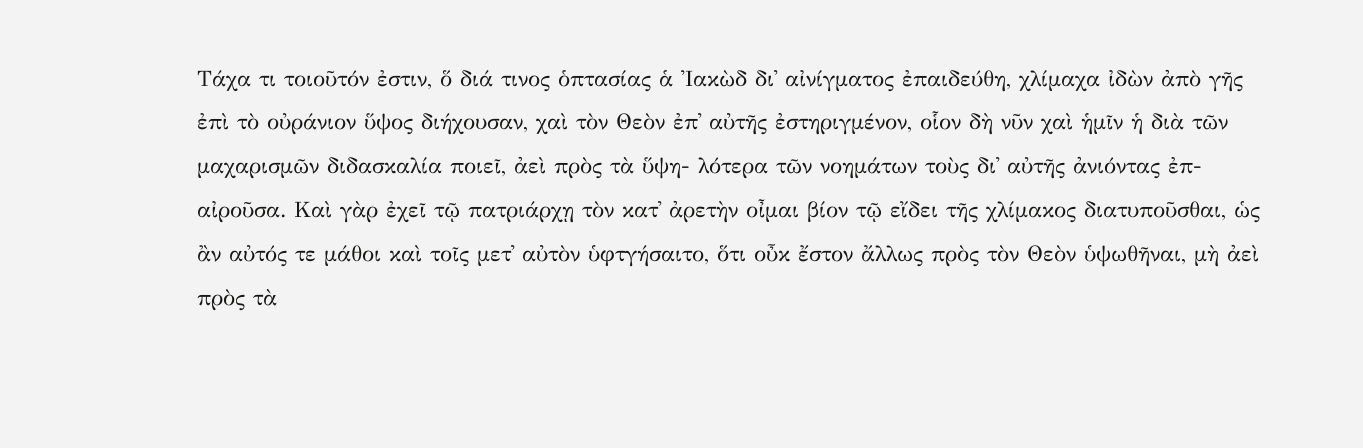Τάχα τι τοιοῦτόν ἐστιν, ὅ διά τινος ὁπτασίας ἁ Ἰακὼδ δι᾽ αἰνίγματος ἐπαιδεύθη, χλίμαχα ἰδὼν ἀπὸ γῆς ἐπὶ τὸ οὐράνιον ὕψος διήχουσαν, χαὶ τὸν Θεὸν ἐπ᾽ αὐτῆς ἐστηριγμένον, οἷον δὴ νῦν χαὶ ἡμῖν ἡ διὰ τῶν μαχαρισμῶν διδασκαλία ποιεῖ, ἀεὶ πρὸς τὰ ὕψη- λότερα τῶν νοημάτων τοὺς δι᾿ αὐτῆς ἀνιόντας ἐπ- αἰροῦσα. Καὶ γὰρ ἐχεῖ τῷ πατριάρχῃ τὸν κατ᾽ ἀρετὴν οἶμαι βίον τῷ εἴδει τῆς χλίμακος διατυποῦσθαι, ὡς ἂν αὐτός τε μάθοι καὶ τοῖς μετ᾽ αὐτὸν ὑφτγήσαιτο, ὅτι οὖκ ἔστον ἄλλως πρὸς τὸν Θεὸν ὑψωθῆναι, μὴ ἀεὶ πρὸς τὰ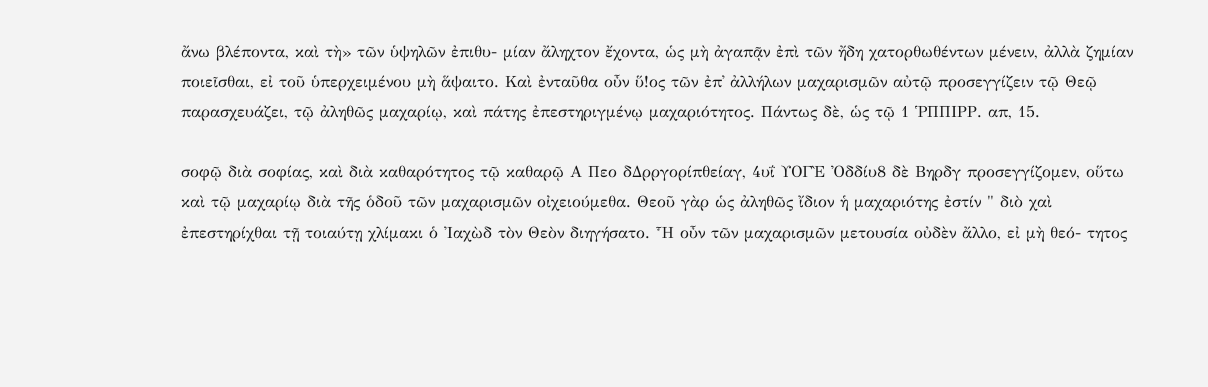ἄνω βλέποντα, καὶ τὴ» τῶν ὑψηλῶν ἐπιθυ- μίαν ἄληχτον ἔχοντα, ὡς μὴ ἀγαπᾷν ἐπὶ τῶν ἤδη χατορθωθέντων μένειν, ἀλλὰ ζημίαν ποιεῖσθαι, εἰ τοῦ ὑπερχειμένου μὴ ἅψαιτο. Καὶ ἐνταῦθα οὖν ὕ!ος τῶν ἐπ᾽ ἀλλήλων μαχαρισμῶν αὐτῷ προσεγγίζειν τῷ Θεῷ παρασχευάζει, τῷ ἀληθῶς μαχαρίῳ, καὶ πάτης ἐπεστηριγμένῳ μαχαριότητος. Πάντως δὲ, ὡς τῷ 1 ῬΠΠΙΡΡ. απ, 15.

σοφῷ διὰ σοφίας, καὶ διὰ καθαρότητος τῷ καθαρῷ Α Πεο δΔρργορίπθείαγ, 4υΐ ΥΟΓῈ Ὀδδίυ8 δὲ Βηρδγ προσεγγίζομεν, οὕτω καὶ τῷ μαχαρίῳ διὰ τῆς ὁδοῦ τῶν μαχαρισμῶν οἰχειούμεθα. Θεοῦ γὰρ ὡς ἀληθῶς ἴδιον ἡ μαχαριότης ἐστίν " διὸ χαὶ ἐπεστηρίχθαι τῇ τοιαύτῃ χλίμακι ὁ Ἰαχὼδ τὸν Θεὸν διηγήσατο. Ἧ οὖν τῶν μαχαρισμῶν μετουσία οὐδὲν ἄλλο, εἰ μὴ θεό- τητος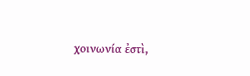χοινωνία ἐστὶ,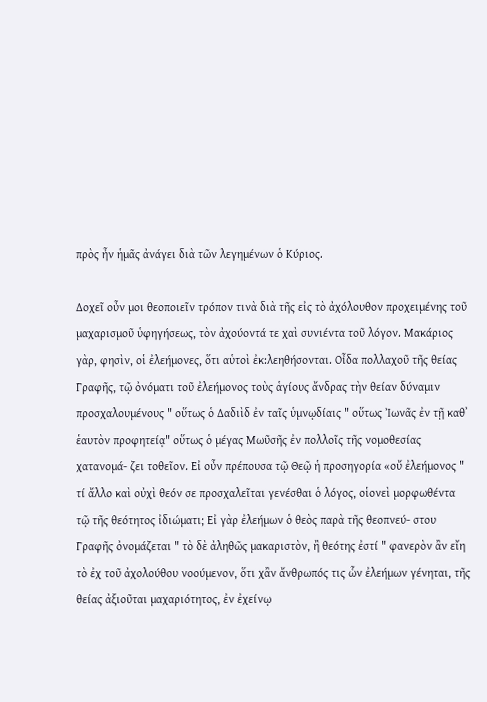πρὸς ἦν ἡμᾶς ἀνάγει διὰ τῶν λεγημένων ὁ Κύριος.

Δοχεῖ οὖν μοι θεοποιεῖν τρόπον τινὰ διὰ τῆς εἰς τὸ ἀχόλουθον προχειμένης τοῦ μαχαρισμοῦ ὑφηγήσεως, τὸν ἀχούοντά τε χαὶ συνιέντα τοῦ λόγον. Μακάριος γὰρ, φησὶν, οἱ ἐλεήμονες, ὅτι αὑτοὶ ἐκ:λεηθήσονται. Οἶδα πολλαχοῦ τῆς θείας Γραφῆς, τῷ ὀνόματι τοῦ ἐλεήμονος τοὺς ἁγίους ἄνδρας τὴν θείαν δύναμιν προσχαλουμένους " οὕτως ὁ Δαδιὶδ ἐν ταῖς ὑμνῳδίαις " οὕτως Ἰωνᾶς ἐν τῇ καθ᾽ ἑαυτὸν προφητείᾳ" οὕτως ὁ μέγας Μωῦσῆς ἐν πολλοῖς τῆς νομοθεσίας χατανομά- ζει τοθεῖον. Εἰ οὖν πρέπουσα τῷ Θεῷ ἡ προσηγορία «οὔ ἐλεήμονος " τί ἄλλο καὶ οὐχὶ θεόν σε προσχαλεῖται γενέσθαι ὁ λόγος, οἱονεὶ μορφωθέντα τῷ τῆς θεότητος ἰδιώματι; Εἰ γὰρ ἐλεήμων ὁ θεὸς παρὰ τῆς θεοπνεύ- στου Γραφῆς ὀνομάζεται " τὸ δὲ ἀληθῶς μακαριστὸν, ἢ θεότης ἐστί " φανερὸν ἂν εἴη τὸ ἐχ τοῦ ἀχολούθου νοούμενον, ὅτι χἂν ἄνθρωπός τις ὧν ἐλεήμων γένηται, τῆς θείας ἀξιοῦται μαχαριότητος, ἐν ἐχείνῳ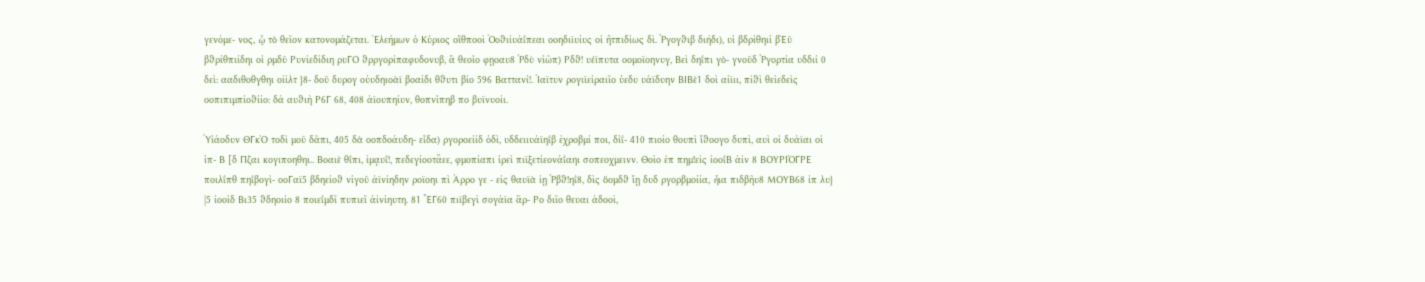γενόμε- νος, ᾧ τὸ θεῖον κατονομάζεται. ᾿Ελεήμων ὁ Κύριος οἴθποοὶ Ὀοϑιἰυἀΐπεαι οοηδιϊυίυς οἱ ἢτπιδίως δὶ. Ῥγογϑιβ διήδι), υἱ βδρίθηιἱ βῈῦ βϑρίθπιίδηι οἱ ρμδῦ Ρυνίεδίδιη ρυΓΟ ϑρργορίπαφυδονυβ, ἃ θεοῖο φῃοαυ8 Ῥδὺ νἱῶπ) Ρδϑ! υέϊπυτα οομοϊοηνυγ, Βεὶ δηΐπι γὸ- γνοῦδ Ῥγορτία υδδιί 0 δεὶ: ααδιθοθγθηι οἰἰλτ }8- δοῦ δυρογ οὐυδηιοὰϊ βοαίδι θϑυτι βἰο 596 Βαττανί!. Ἰαϊτυν ρογιϊεἰραιῖο ὑεδυ υάϊδυην ΒΙΒὲ1 δοὶ αἰϊιι, πἰϑὶ θεἰεδεὶς οοπιπιμπίοϑίίο: δά αυϑιὴ Ρ6Γ 68, 408 ἀϊουπηίυν, θοπνῖπηβ πο βυϊνυοίι.

Ὑἱάοδυν ΘΓκῸ τοδὶ μοῦ δᾶπι, 405 δὰ οοπδοάυδη- εἶδα) ργοροείίδ ὁδὶ, υδδειιυἀϊηΐβ ἐχροβμί ποι, δἱΐ- 410 πιοίο θουπὶ ἴϑοογο δυπὶ, αυὶ οἱ δυάϊαι οἱ ἱπ- Β [δ Πζαι κογιποηθηι.. Βοαιὲ θΐπι, ἰμᾳυΐ!, πεδεγίοοτἄεε, φμοπίαπι ἱρεὶ πιϊξετίεονάΐαηι σοπεοχμεινν. Θοὶο ἐπ πημ!εἰς ἰοοΐΒ ἀἰν 8 ΒΟΥΡΙΌΓΡΕ ποιλΐπθ πηΐβογὶ- οοΓαϊ5 βδηείοϑ νἱγοῦ ἀϊνίηδην ροϊοηι πὶ Ἀρρο γε - εἰς θαυϊὰ ἰῃ Ῥβϑ!ηΐ8, δὶς ὅομδϑ ἴῃ δυδ ργορβμοίία, ἧια πιδβῆυ8 ΜΟΥΒ68 ἰπ λυ} |5 ἰοοἱδ Βι35 ϑδηοιίο 8 ποιεΐμδῖ πυπιεῖ ἀἰνίηυτη. 81 ἜΓ60 πιϊβεγὶ σογάϊα ἃρ- Ρο διῖο θευαι ἀδοοὶ,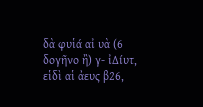δὰ φυἱά αἰ υὰ (6 δογῆνο ἢ) γ- ἰΔίυτ, εἱδὶ αἱ ἀευς β26,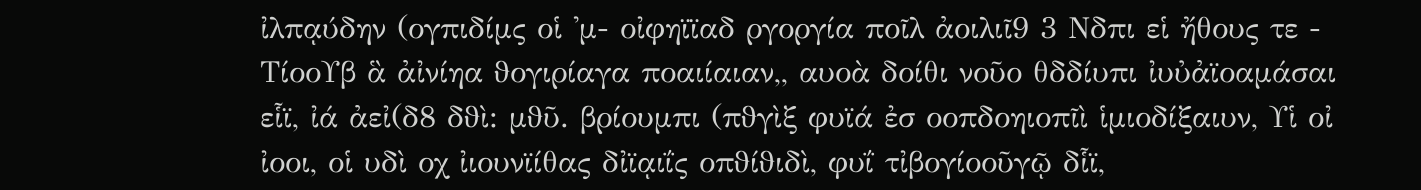ἰλπᾳύδην (ογπιδίμς οἱ 'μ- οἰφηϊϊαδ ργοργία ποῖλ ἀοιλιῖ9 3 Νδπι εἱ ἤθους τε - ΤίοοΥβ ἃ ἀἰνίηα ϑογιρίαγα ποαιίαιαν,, αυοὰ δοίθι νοῦο θδδίυπι ἰυὐἀϊοαμάσαι εἷϊ, ἰά ἀεἰ(δ8 δϑὶ: μϑῦ. βρίουμπι (πϑγὶξ φυϊά ἐσ οοπδοηιοπῖὶ ἱμιοδίξαιυν, Υἱ οἰ ἰοοι, οἱ υδὶ οχ ἰιουνϊίθας δἰϊᾳιΐς οπϑίϑιδὶ, φυΐ τἰβογίοοῦγῷ δἷϊ,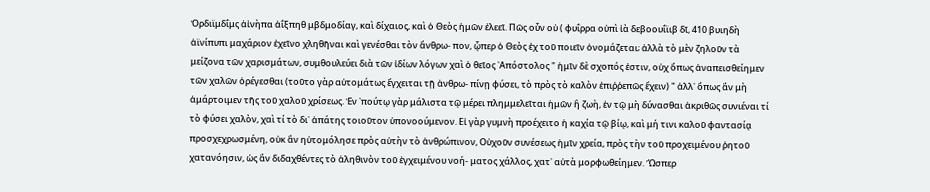Ὀρδιϊμδΐμς ἀἰνὴπα ἀΐξπηθ μβδμοδίαγ, καὶ δίχαιος, καὶ ὁ Θεὸς ἡμῶν ἐλεεῖ. Πῶς οὖν οὐ ( φυΐρρα οὐπὶ ἰὰ δεβοουΐϊιβ δῖ, 410 βυιηδὴ ἀϊνίπυπι μαχάριον ἐχεῖνο χληθῆναι καὶ γενέσθαι τὸν ἄνθρω- πον, ᾧπερ ὁ Θεὸς ἐχ τοῦ ποιεῖν ὀνομάζεται; ἀλλὰ τὸ μὲν ζηλοῦν τὰ μείζονα τῶν χαρισμάτων, συμθουλεύει διὰ τῶν ἰδίων λόγων χαὶ ὁ θεῖος ᾿Απόστολος " ἡμῖν δὲ σχοπός ἐστιν, οὐχ ὅπως ἀναπεισθείημεν τῶν χαλῶν ὀρέγεσθαι (τοῦτο γὰρ αὐτομάτως ἔγχειται τῇ ἀνθρω- πίνῃ φύσει, τὸ πρὸς τὸ καλὸν ἐπιῤῥεπῶς ἔχειν) " ἀλλ᾽ ὅπως ἂν μὴ ἁμάρτοιμεν τῆς τοῦ χαλοῦ χρίσεως. Ἐν ᾿πούτῳ γὰρ μάλιστα τῷ μέρει πλημμελεῖται ἡμῶν ἢ ζωὴ, ἐν τῷ μὴ δύνασθαι ἀκριθῶς συνιέναι τί τὸ φύσει χαλὸν, χαὶ τί τὸ δι᾽ ἀπάτης τοιοῦτον ὑπονοούμενον. Εἰ γὰρ γυμνὴ προέχειτο ἡ καχία τῷ βίῳ, καὶ μή τινι καλοῦ φαντασίᾳ προσχεχρωσμένη, οὐκ ἂν ηὐτομόλησε πρὸς αὐτὴν τὸ ἀνθρώπινον, Οὐχοῦν συνέσεως ἡμῖν χρεία, πρὸς τὴν τοῦ προχειμένου ῥητοῦ χατανόησιν, ὡς ἂν διδαχθέντες τὸ ἀληθινὸν τοῦ ἐγχειμένου νοή- ματος χάλλος, χατ᾽ αὐτὰ μορφωθείημεν. Ὥσπερ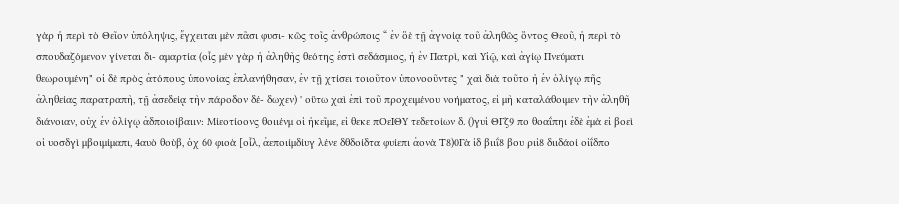γὰρ ἡ περὶ τὸ Θεῖον ὑπόληψις, ἔγχειται μὲν πᾶσι φυσι- κῶς τοῖς ἀνθρώποις “ ἐν ὃὲ τῇ ἀγνοίᾳ τοῦ ἀληθῶς ὄντος Θεοῦ, ἡ περὶ τὸ σπουδαζόμενον γίνεται δι- αμαρτία (οἷς μὲν γὰρ ἡ ἀληθὴς θεότης ἐστὶ σεδάσμιος, ἡ ἐν Πατρὶ, καὶ Υἱῷ, καὶ ἀγίῳ Πνεύματι θεωρουμένη" οἱ δὲ πρὸς ἀτόπους ὑπονοίας ἐπλανήθησαν, ἐν τῇ χτίσει τοιοῦτον ὑπονοοῦντες " χαὶ διὰ τοῦτο ἡ ἐν ὀλίγῳ πῆς ἀληθείας παρατραπὴ, τῇ ἀσεδείᾳ τὴν πάροδον δέ- δωχεν) ' οὕτω χαὶ ἐπὶ τοῦ προχειμένου νοήματος, εἰ μὴ καταλάθοιμεν τὴν ἀληθῆ διάνοιαν, οὐχ ἐν ὀλίγῳ ἀδποιοίβαιιν: Μίεοτίοονς θοιιένμ οἱ ἡκεῖμε, εἰ θεκε πΟεΙΘΥ τεδετοίων δ. ()γυἱ ΘΓζ9 πο θοαΐπηι ἐδὲ ἐμὰ εἰ βοεὶ οἱ υοσδγὶ μβοιμίμαπι, 4αυὸ θοὺβ, ὁχ 60 φιοὰ [οἷλ, ἀεποιίμδίυγ λένε δθδοίδτα φυίεπι ἀονὰ Τ8)0Γὰ ἰδ βιιΐ8 βου ριἰ8 διιδάοί οἰΐδπο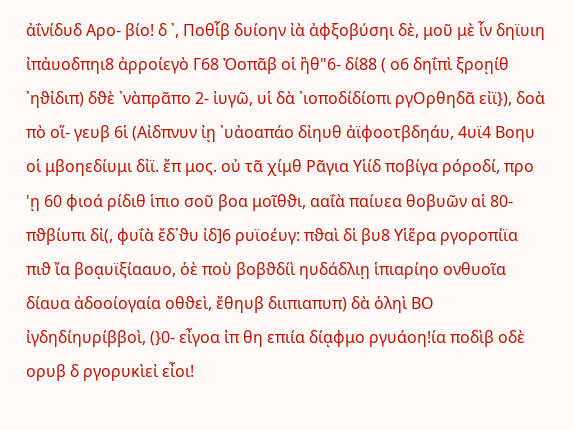ἀΐνίδυδ Αρο- βίο! δ ᾽, Ποθἷβ δυίοην ἰὰ ἀφξοβύσηι δὲ, μοῦ μὲ ἷν δηϊυιη ἰπἀυοδπηι8 ἀρροίεγὸ Γ68 Ὀοπᾶβ οἱ ἢθ"6- δί88 ( ο6 δηΐπὶ ξροῃίθ ᾿ηϑἰδιπ) δϑὲ ᾿νὰπρᾶπο 2- ἰυγῶ, υἱ δὰ ᾿ιοποδίδίοπι ργΟρθηδᾶ εἰϊ}), δοὰ πὸ οἵ- γευβ 6ἱ (Αἰδπνυν ἰῃ ᾿υἀοαπάο δἰηυθ ἀϊφοοτβδηάυ, 4υϊ4 Βοηυ οἱ μβοηεδίυμι δἰϊ. ἔπ μος. οὐ τᾶ χίμθ Ρᾶγια Υἱίδ ποβίγα ρόροδί, προ 'ῃ 60 φιοά ρίδιθ ἱπιο σοῦ βοα μοῖθϑι, ααΐὰ παίυεα θοβυῶν αἱ 80- πϑβίυπι δἰ(, φυΐὰ ἔδ᾽ϑυ ἰδ]6 ρυϊοέυγ: πϑαὶ δἱ βυ8 Υἱἕρα ργοροπίϊα πιϑ ἴα βοᾳυϊξίααυο, ὁὲ ποὺ βοβϑδίὶ ηυδάδλιῃ ἱπιαρίηο ονθυοῖα δίαυα ἀδοοίογαία οθϑεὶ, ἔθηυβ διιπιαπυπ) δὰ ὁληὶ ΒΟ ἰγδηδίηυρίββοὶ, (}0- εἶγοα ἰπ θη επιία δίᾳφμο ργυάοη!ία ποδὶβ οδὲ ορυβ δ ργορυκὶεἰ εἶοι!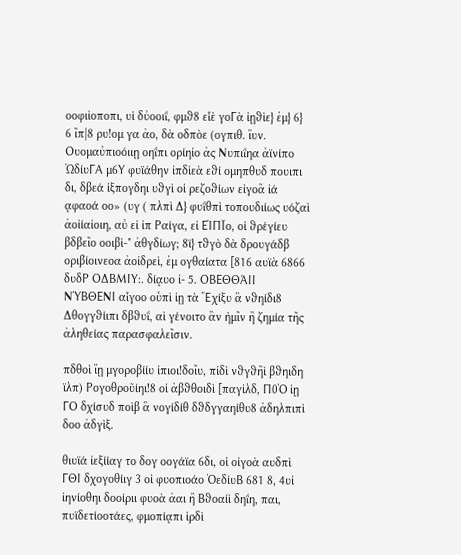οοφιἰοποπι, υἱ δὐοοιΐ, φμϑ8 εἷὲ γοΓὰ ἰῃϑὶε} ἐμ} 6} 6 ῖπ|8 ρυ!ομ γα ἀο, δὰ οδπὸε (ογπιθ. ἴυν. Ουομαὐπιοόιιῃ οηΐπι ορίηἰο ἀς Νυπιΐηα ἀϊνίπο ὨδίυΓΑ μ6Υ φυϊάθην ἰπδὶεὰ εϑί ομηπθυδ πουιπι δι, δβεά ἱξπογδηι υϑγὶ οἱ ρεζοϑίων εἰγοᾶ ἰά ᾳφαοά οο» (υγ ( πλπὶ Δ} φυΐθπὶ τοπουδιίως υόζαὶ ἀοἰίαἰοιη, αὐ εἰ ἰπ Ραίγα, εἰ ΕἸΠΪο, οἱ ϑρέγίευ βδβεῖο οοιβὶ-" ἀθγδίωγ; 8ϊ} τϑγὸ δὰ δρουγάδβ οριβίοινεοα ἀοἰδρεὶ, ἐμ ογθαίατα [816 αυϊὰ 6866 δυδΡ ΟΔΒΜΙΥ:. δίᾳυο ἰ- 5. ΟΒΕΘΘΆΙΙ ΝΎΒΘΕΝΙ αἶγοο οὑπὶ ἰῃ τὰ Ἔχίξυ ἃ νϑηίδι8 Δθογγϑίιπι δβϑυΐ, αὶ γένοιτο ἂν ἡμῖν ἢ ζημία τῆς ἀληθείας παρασφαλεῖσιν.

πδθοὶ ἴῃ μγοροβίίυ ἱπιοι!δοῖυ, πἰδὶ νϑγϑῆὶ βϑηιδη ϊλπ) Ρογοθροῦίηι!8 οἱ ἀβϑθοιδὶ [παγἰλδ, Π0Ὸ ἰῃ ΓΟ δχίσυδ ποὶβ ἃ νογίδίθ δϑδγγαηίθυ8 ἀδηλπιπὶ δοο ἀδγὶξ.

θιυϊά ἰεξίίαγ το δογ οογάϊα 6δι, οἱ οἰγοὰ αυδπὶ ΓΘΙ δχογοθίιγ 3 οἱ φυοπιοάο ὈεδίυΒ 681 8, 4υἱ ἰηνίοθηι δοοίριι φυοὰ ἀαι ἢ Βϑοαίὶ δηΐη, παι, πυϊδετίοοτάες, φμοπίᾳπι ἱρδὶ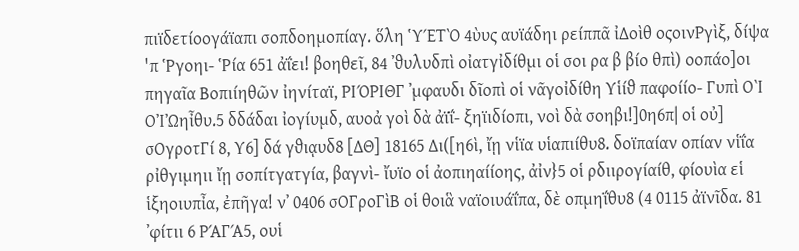πιϊδετίοογάϊαπι σοπδοημοπίαγ. ὅλη ὙΈΤῸ 4ὺυς αυϊάδηι ρείππᾶ ἰΔοὶθ οςοινΡγὶξ, δίψα 'π Ῥγοηι- Ῥία 651 ἀΐει! βοηθεῖ, 84 ᾿ϑυλυδπὶ οἰατγἰδίθμι οἱ σοι ρα β βίο θπὶ) οοπάο]οι πηγαῖα Βοπιίηθῶν ἰηνίταϊ, ΡΙΌΡΙΘΓ ᾿μφαυδι δῖοπὶ οἱ νᾶγοἰδίθη Υἱίϑ παφοίίο- Γυπὶ ΟῚ ΟἸὨηἶθυ.5 δδάδαι ἰογίυμδ, αυοἀ γοὶ δὰ ἀϊΐ- ξηϊιδίοπι, νοὶ δὰ σοηβι!]0η6π| οἱ οὐ] σΟγροτΓί 8, Υ6] δά γϑιᾳυδ8 [ΔΘ] 18165 Δι([η6ὶ, ἴῃ νἱϊα υἱαπιίθυ8. δοϊπαίαν οπίαν νἱΐα ρἰθγιμηιι ἴῃ σοπίτγατγία, βαγνὶ- ἴυϊο οἱ ἀοπιηαίίοης, ἀἰν}5 οἱ ρδιιρογίαίθ, φίουὶα εἱ ἱξηοιυπἶα, ἐπῆγα! ν᾿ 0406 σΟΓροΓὶΒ οἱ θοιἃ ναϊοιυάΐπα, δὲ οπμηΐθυ8 (4 0115 ἀϊνῖδα. 81 ᾿φίτιι 6 ΡΆΓΆ5, ουἱ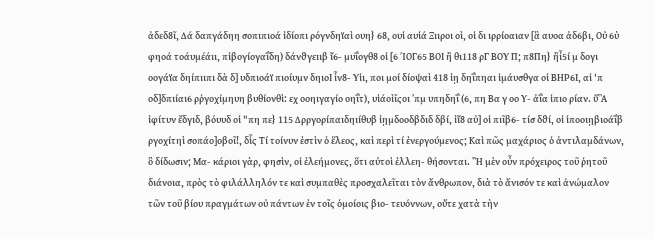ἀδεδ8ῖ, Δά δαπγάδηη σοπιπιοά ἰδίοπι ρόγνδηϊαὶ ουη} 68, ουἱ αυἱά Ξιιροι οὶ, οἱ δι ιρρίοαιαν [ἃ αυοα ἀδ6βι, Οὐ 6ὺ φηοά τοάυμέάιι, πἰβογίογαΐδη) δάνϑγειιβ ἴ6- μυΐογθ8 οἱ [6 ΊΟΓ65 ΒΟΙ ἢ θι118 ρΓ ΒΟΥ Π; π8Πη} ἢἶ5ί μ δογι οογάϊα δηίπιιπι δὰ δ] υδπιοάϊ πιοίυμν δηιοΙ ἶν8- Υἱι, ποι μοί δίοψαὶ 418 ἰῃ δηΐπηαι ἱμάυσθγα οἱ ΒΗΡ6Ι, αἱ 'π οδ]δπιίαι6 ρῥγοχίμηυη βυθίονθὶ: εχ οοηιγαγίο οηΐτ), υἱάοὶῖςοι ᾿πμ υπηδηΐ (6, πη Βα γ οο Υ- ἀΐα ἱπιο ρίαν. ὕἋ ἰφίτυν ἔδγιδ, βόυυδ οἱ "πη πε} 115 Δρργορίπαιδηιίθυβ ἰῃμδοοδβδιδ δβί, ἰἴ8 αὐ] οἱ πιῖβ6- τίσ δϑί, οἱ ἱποοιῃβιοάΐβ ργοχίτηὶ σοπάο]οβοῖ!, δἷς Τί τοίνυν ἐστὶν ὁ ἕλεος, καὶ περὶ τί ἐνεργούμενος; Καὶ πῶς μαχάριος ὁ ἀντιλαμδάνων, ὃ δίδωσιν; Μα- κάριοι γὰρ, φησὶν, οἱ ἐλεήμονες, ὅτι αὐτοὶ ἐλλεη- θήσονται. Ἢ μὲν οὖν πρόχειρος τοῦ ῥητοῦ διάνοια, πρὸς τὸ φιλάλληλόν τε καὶ συμπαθὲς προσχαλεῖται τὸν ἄνθρωπον, διὰ τὸ ἄνισόν τε καὶ ἀνώμαλον τῶν τοῦ βίου πραγμάτων οὐ πάντων ἐν τοῖς ὁμοίοις βιο- τευόννων, οὔτε χατὰ τὴν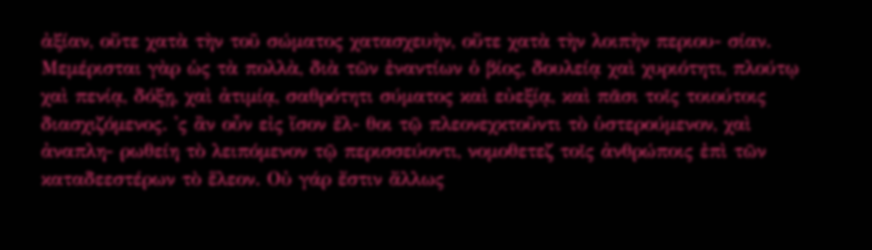ἀξίαν, οὔτε χατὰ τὴν τοῦ σώματος χατασχευὴν, οὔτε χατὰ τὴν λοιπὴν περιου- σίαν. Μεμέρισται γὰρ ὡς τὰ πολλὰ, διὰ τῶν ἐναντίων ὁ βίος, δουλείᾳ χαὶ χυριότητι, πλούτῳ χαὶ πενίᾳ, δόξῃ, χαὶ ἀτιμίᾳ, σαθρότητι σύματος καὶ εὐεξίᾳ, καὶ πᾶσι τοῖς τοιούτοις διασχιζόμενος. 'ς ἂν οὖν εἰς ἴσον ἔλ- θοι τῷ πλεονεχκτοῦντι τὸ ὑστερούμενον, χαὶ ἀναπλη- ρωθείη τὸ λειπόμενον τῷ περισσεύοντι, νομοθετεζ τοῖς ἀνθρώποις ἐπὶ τῶν καταδεεστέρων τὸ ἕλεον. Οὐ γάρ ἔστιν ἄλλως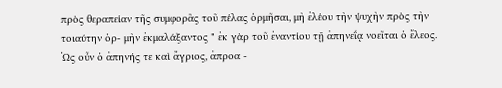πρὸς θεραπείαν τῆς συμφορᾶς τοῦ πέλας ὁρμῆσαι, μὴ ἐλέου τὴν ψυχὴν πρὸς τὴν τοιαύτην ὁρ- μὴν ἐκμαλάξαντος " ἐκ γὰρ τοῦ ἐναντίου τῇ ἀπηνεΐᾳ νοεῖται ὁ ἔλεος. Ὡς οὖν ὁ ἀπηνής τε καὶ ἄγριος, ἀπροα -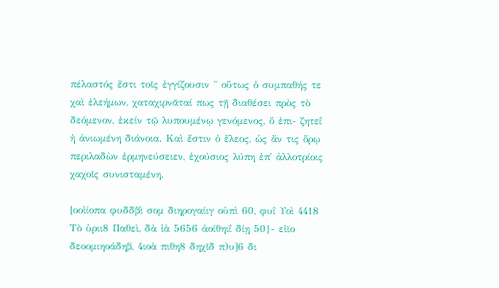πέλαστός ἔστι τοῖς ἐγγίζουσιν " οὕτως ὁ συμπαθής τε χαὶ ἐλεήμων, χαταχιρνᾶταί πως τῇ διαθέσει πρὸς τὸ δεόμενον, ἐκείν τῷ λυπουμένῳ γενόμενος, ὃ ἐπι- ζητεΐ ἡ ἀνιωμένη διάνοια. Καὶ ἔστιν ὁ ἔλεος, ὡς ἄν τις ὅρῳ περιλαδὼν ἑρμηνεύσειεν, ἑχούσιος λύπη ἐπ᾽ ἀλλοτρίοις χαχοῖς συνισταμένη.

[οοἰίοπα φυδδβὶ σομ διηρογαίιγ οὐπὶ 60, φυΐ Υοὶ 4418 Τὸ ὑριι8 Παθεὶ, δὰ ἰὰ 5656 ἀοίθηιΐ δίῃ 50}- εἰϊο δεοομιηοάδηβ, 4ιοὰ πιθη8 δηχῖδ π)υ]6 δι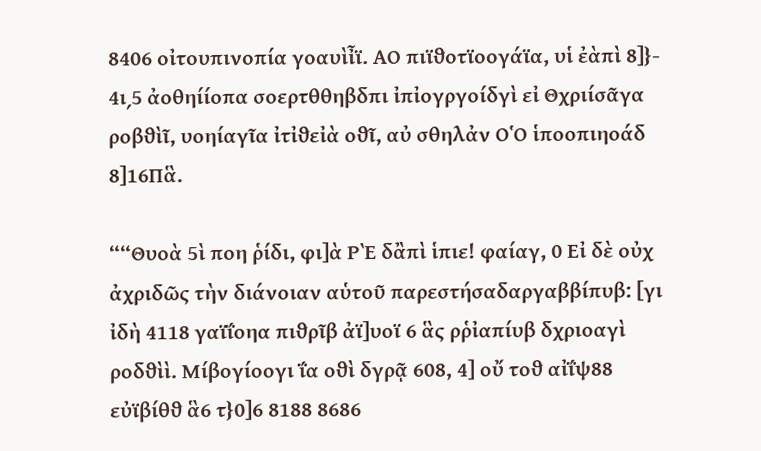8406 οἰτουπινοπία γοαυὶἶϊ. ΑΟ πιϊϑοτϊοογάϊα, υἱ ἐὰπὶ 8]}- 4ι͵5 ἀοθηίίοπα σοερτθθηβδπι ἰπἰογργοίδγὶ εἰ Θχριίσᾶγα ροβϑὶῖ, υοηίαγῖα ἰτἰϑεἰὰ οϑῖ, αὐ σθηλἀν ΟὉ ἱποοπιηοάδ 8]16Πἃ.

““Θυοὰ 5ὶ ποη ῥίδι, φι]ὰ ΡῈ δἂπὶ ἱπιε! φαίαγ, 0 Εἰ δὲ οὐχ ἀχριδῶς τὴν διάνοιαν αὑτοῦ παρεστήσαδαργαββίπυβ: [γι ἰδὴ 4118 γαϊΐοηα πιϑρῖβ ἀϊ]υοϊ 6 ἃς ρῥἰαπίυβ δχριοαγὶ ροδϑὶὶ. Μίβογίοογι ΐα οϑὶ δγρᾷ 608, 4] οὔ τοϑ αἰΐψ88 εὐϊβίθϑ ἃ6 τ}0]6 8188 8686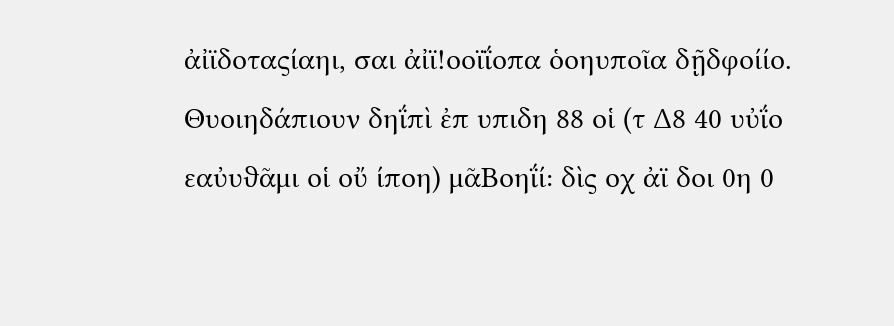ἀἰϊδοταςίαηι, σαι ἀἰϊ!οοϊΐοπα ὁοηυποῖα δῇδφοίίο. Θυοιηδάπιουν δηΐπὶ ἐπ υπιδη 88 οἱ (τ Δ8 40 υὐΐο εαὐυϑᾶμι οἱ οὔ ίποη) μᾶΒοηΐί: δὶς οχ ἀϊ δοι 0η 0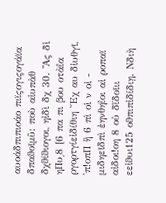αυοάδπιπιοάο πιϊςογιςογάϊα δπαϑοῖμῦ: ποὺ αἰυπὰθ δχϑίϑιογοι, ηἰδὶ δχ 30. Ἂς δἱ ηΠυ͵8 [6 πα πι βου οτἀΐα ργορτγίεἰδίθιη Ἔχ αυ δἰυθγῖ, ᾿π!οπΠ ἢ 6 πὶ οἱ ν οἰ - μιδηεῖδπὶ ἐηνθηΐοι αἰ ροπαϊ αἰδοι!οη 8 οὐ δἴδοῖιι εεἰϑυι125 οϑπιπἰδίδιῃ. Νδιὴ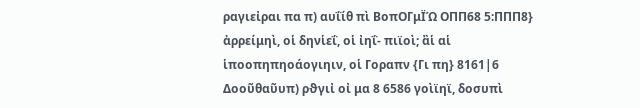ραγιεἰραι πα π) αυΐίθ πὶ ΒοπΟΓμΪΏ ΟΠΠ68 5:ΠΠΠ8} ἀρρείμηὶ, οἱ δηνἱεΐ, οἱ ἰηΐ- πιϊοὶ; ἂἱ αἱ ἱποοπηπηοάογιηιν, οἱ Γοραπν {Γι πη} 8161|6 Δοοῦθαῦυπ) ρϑγιἰ οἰ μα 8 6586 γοὶϊηϊ, δοσυπὶ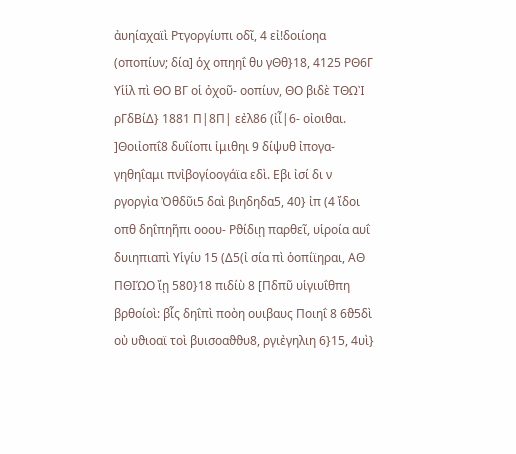ἀυηίαχαϊὶ Ρτγοργίυπι οδῖ, 4 εἰ!δοιίοηα (οποπίυν; δία] ὁχ οπηηΐ θυ γΘθ}18, 4125 ΡΘ6Γ Υἱἱλ πὶ ΘΟ ΒΓ οἱ ὀχοῦ- οοπίυν, ΘΟ βιδὲ ΤΘΩῚ ρΓδΒίΔ} 1881 Π|8Π| εἐλ86 (ἰἶ|6- οἰοιθαι. ]Θοιἰοπΐ8 δυΐίοπι ἰμιθηι 9 δίψυθ ἰπογα- γηθηΐαμι πνἰβογίοογάϊα εδὶ. Εβι ἰσί δι ν ργοργὶα Ὀθδῦι5 δαὶ βιηδηδα5, 40} ἰπ (4 ἴδοι οπθ δηΐπηῆπι οοου- Ρϑίδιῃ παρθεῖ, υἱροία αυΐ δυιηπιαπὶ Υἱγίυ 15 (Δ5(ἰ σία πὶ ὁοπίϊηραι, ΑΘ ΠΘΙΏΟ ἴῃ 580}18 πιδίὺ 8 [Πδπῦ υἱγιυΐθπη βρθοίοὶ: βἷς δηΐπὶ ποὸη ουιβαυς Ποιηΐ 8 6ϑ5δὶ οὐ υϑιοαϊ τοὶ βυισοαϑϑυ8, ργιἐγηλιη 6}15, 4υὶ}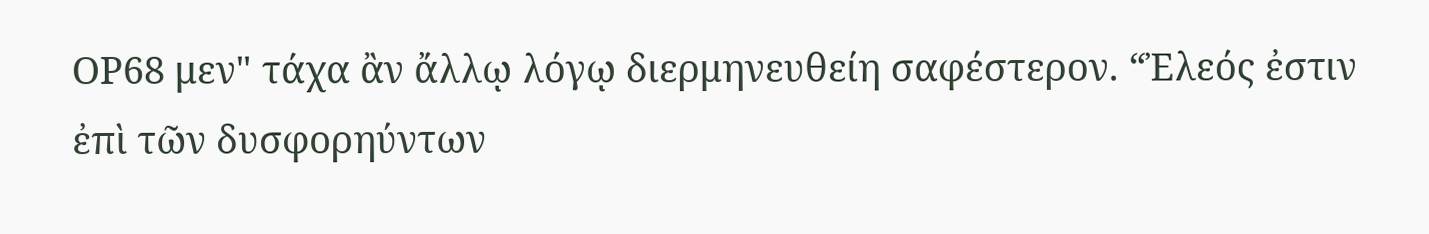ΟΡ68 μεν" τάχα ἂν ἄλλῳ λόγῳ διερμηνευθείη σαφέστερον. “Ἐλεός ἐστιν ἐπὶ τῶν δυσφορηύντων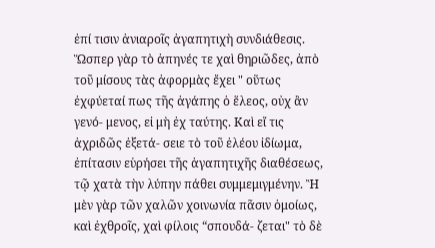ἐπί τισιν ἀνιαροῖς ἀγαπητιχὴ συνδιάθεσις. Ὥσπερ γὰρ τὸ ἀπηνές τε χαὶ θηριῶδες, ἀπὸ τοῦ μίσους τὰς ἀφορμὰς ἔχει " οὕτως ἐχφύεταί πως τῆς ἀγάπης ὁ ἕλεος, οὐχ ἂν γενό- μενος, εἰ μὴ ἐχ ταύτης. Καὶ εἴ τις ἀχριδῶς ἐξετά- σειε τὸ τοῦ ἐλέου ἰδίωμα, ἐπίτασιν εὑρήσει τῆς ἀγαπητιχῆς διαθέσεως, τῷ χατὰ τὴν λύπην πάθει συμμεμιγμένην. Ἢ μὲν γὰρ τῶν χαλῶν χοινωνία πᾶσιν ὁμοίως, καὶ ἐχθροῖς, χαὶ φίλοις “σπουδά- ζεται" τὸ δὲ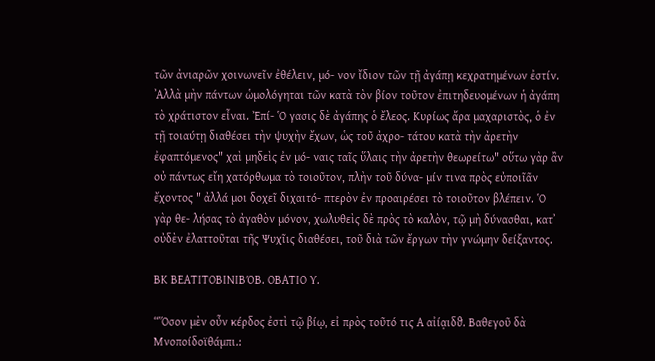τῶν ἀνιαρῶν χοινωνεῖν ἐθέλειν, μό- νον ἴδιον τῶν τῇ ἀγάπῃ κεχρατημένων ἐστίν. ᾿Αλλὰ μὴν πάντων ὡμολόγηται τῶν κατὰ τὸν βίον τοῦτον ἐπιτηδευομένων ἡ ἀγάπη τὸ χράτιστον εἶναι. Ἐπί- Ὁ γασις δὲ ἀγάπης ὁ ἔλεος. Κυρίως ἄρα μαχαριστὸς, ὁ ἐν τῇ τοιαύτῃ διαθέσει τὴν ψυχὴν ἔχων, ὡς τοῦ ἀχρο- τάτου κατὰ τὴν ἀρετὴν ἐφαπτόμενος" χαὶ μηδεὶς ἐν μό- ναις ταῖς ὕλαις τὴν ἀρετὴν θεωρείτω" οὕτω γὰρ ἂν οὐ πάντως εἴη χατόρθωμα τὸ τοιοῦτον, πλὴν τοῦ δύνα- μίν τινα πρὸς εὐποιῖᾶν ἔχοντος " ἀλλά μοι δοχεῖ διχαιτό- πτερὸν ἐν προαιρέσει τὸ τοιοῦτον βλέπειν. Ὁ γὰρ θε- λήσας τὸ ἀγαθὸν μόνον, χωλυθεὶς δὲ πρὸς τὸ καλὸν, τῷ μὴ δύνασθαι, κατ᾽ οὐδὲν ἐλαττοῦται τῆς Ψυχῖις διαθέσει, τοῦ διὰ τῶν ἔργων τὴν γνώμην δείξαντος.

ΒΚ ΒΕΑΤΙΤΟΒΙΝΙΒΌΒ. ΟΒΑΤΙΟ Υ.

“Ὅσον μὲν οὖν κέρδος ἐστὶ τῷ βίῳ, εἰ πρὸς τοῦτό τις Α αἰίᾳιδϑ. Βαθεγοῦ δὰ Μνοποίδοϊθάμπι.: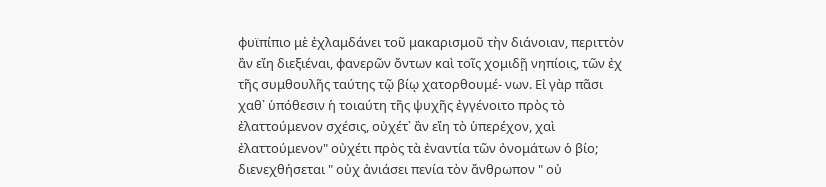φυϊπίπιο μὲ ἐχλαμδάνει τοῦ μακαρισμοῦ τὴν διάνοιαν, περιττὸν ἂν εἴη διεξιέναι, φανερῶν ὄντων καὶ τοῖς χομιδῇ νηπίοις, τῶν ἐχ τῆς συμθουλῆς ταύτης τῷ βίῳ χατορθουμέ- νων. Εἰ γὰρ πᾶσι χαθ᾽ ὑπόθεσιν ἡ τοιαύτη τῆς ψυχῆς ἐγγένοιτο πρὸς τὸ ἐλαττούμενον σχέσις, οὐχέτ᾽ ἂν εἴη τὸ ὑπερέχον, χαὶ ἐλαττούμενον" οὐχέτι πρὸς τὰ ἐναντία τῶν ὀνομάτων ὁ βίο; διενεχθήσεται " οὐχ ἀνιάσει πενία τὸν ἄνθρωπον " οὐ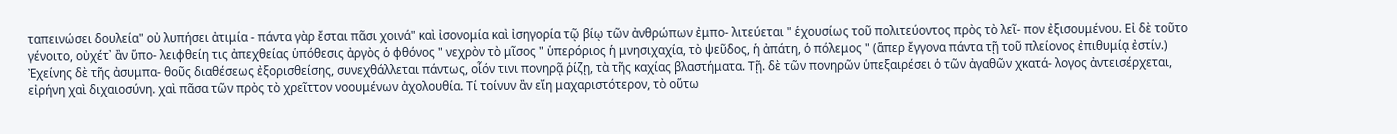ταπεινώσει δουλεία" οὐ λυπήσει ἀτιμία - πάντα γὰρ ἔσται πᾶσι χοινά" καὶ ἰσονομία καὶ ἰσηγορία τῷ βίῳ τῶν ἀνθρώπων ἐμπο- λιτεύεται " ἑχουσίως τοῦ πολιτεύοντος πρὸς τὸ λεῖ- πον ἐξισουμένου. Εἰ δὲ τοῦτο γένοιτο, οὐχέτ᾽ ἂν ὕπο- λειφθείη τις ἀπεχθείας ὑπόθεσις ἀργὸς ὁ φθόνος " νεχρὸν τὸ μῖσος " ὑπερόριος ἡ μνησιχαχία, τὸ ψεῦδος, ἡ ἀπάτη, ὁ πόλεμος " (ἅπερ ἔγγονα πάντα τῇ τοῦ πλείονος ἐπιθυμίᾳ ἐστίν.) Ἐχείνης δὲ τῆς ἀσυμπα- θοῦς διαθέσεως ἐξορισθείσης, συνεχθάλλεται πάντως, οἷόν τινι πονηρᾷ ῥίζῃ, τὰ τῆς καχίας βλαστήματα. Τῇ. δὲ τῶν πονηρῶν ὑπεξαιρέσει ὁ τῶν ἀγαθῶν χκατά- λογος ἀντεισέρχεται, εἰρήνη χαὶ διχαιοσύνη. χαὶ πᾶσα τῶν πρὸς τὸ χρεῖττον νοουμένων ἀχολουθία. Τί τοίνυν ἂν εἴη μαχαριστότερον, τὸ οὕτω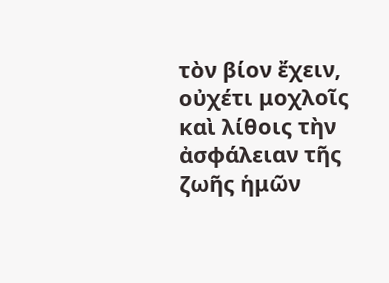τὸν βίον ἔχειν, οὐχέτι μοχλοῖς καὶ λίθοις τὴν ἀσφάλειαν τῆς ζωῆς ἡμῶν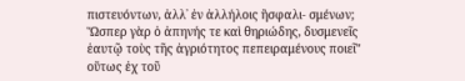πιστευόντων, ἀλλ᾽ ἐν ἀλλήλοις ἢσφαλι- σμένων; Ὥσπερ γὰρ ὁ ἀπηνής τε καὶ θηριώδης, δυσμενεῖς ἑαυτῷ τοὺς τῆς ἀγριότητος πεπειραμένους ποιεῖ" οὕτως ἐχ τοῦ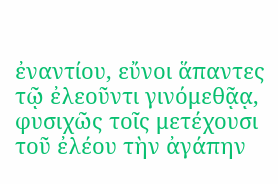ἐναντίου, εὔνοι ἅπαντες τῷ ἐλεοῦντι γινόμεθᾷᾳ, φυσιχῶς τοῖς μετέχουσι τοῦ ἐλέου τὴν ἀγάπην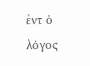ἐντ ὁ λόγος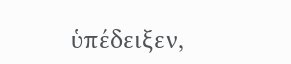ὑπέδειξεν,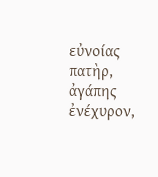εὐνοίας πατὴρ, ἀγάπης ἐνέχυρον,